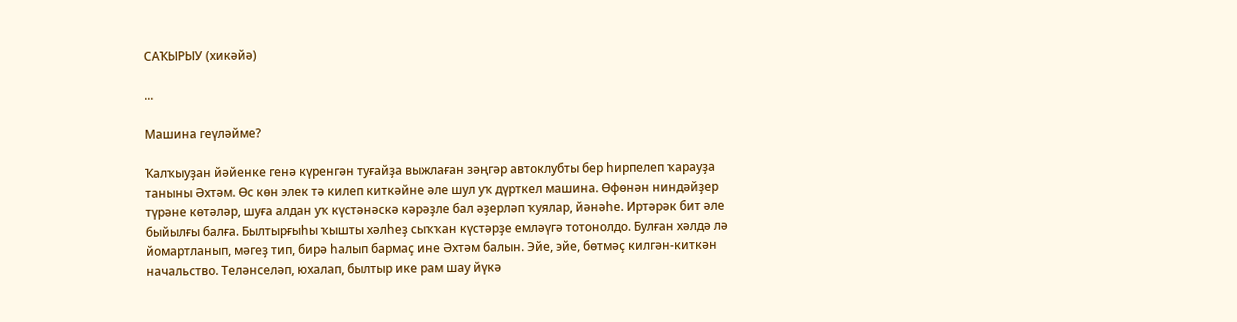САҠЫРЫУ (хикәйә)

...

Машина геүләйме?

Ҡалҡыуҙан йәйенке генә күренгән туғайҙа выжлаған зәңгәр автоклубты бер һирпелеп ҡарауҙа таныны Әхтәм. Өс көн элек тә килеп киткәйне әле шул уҡ дүрткел машина. Өфөнән ниндәйҙер түрәне көтәләр, шуға алдан уҡ күстәнәскә кәрәҙле бал әҙерләп ҡуялар, йәнәһе. Иртәрәк бит әле быйылғы балға. Былтырғыһы ҡышты хәлһеҙ сыҡҡан күстәрҙе емләүгә тотонолдо. Булған хәлдә лә йомартланып, мәгеҙ тип, бирә һалып бармаҫ ине Әхтәм балын. Эйе, эйе, бөтмәҫ килгән-киткән начальство. Теләнселәп, юхалап, былтыр ике рам шау йүкә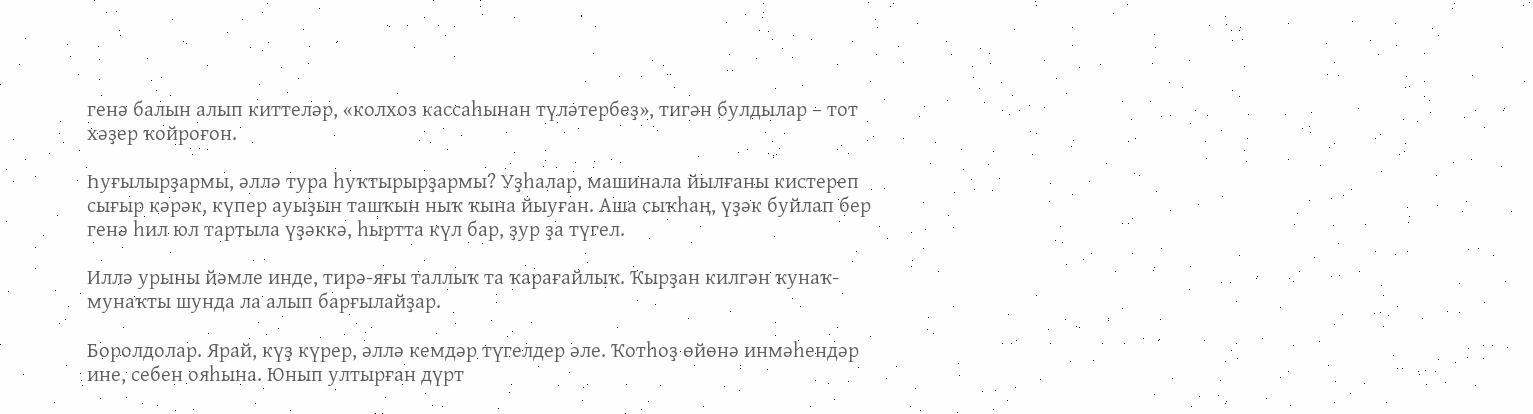генә балын алып киттеләр, «колхоз кассаһынан түләтербеҙ», тигән булдылар – тот хәҙер ҡойроғон.

Һуғылырҙармы, әллә тура һуҡтырырҙармы? Уҙһалар, машинала йылғаны кистереп сығыр кәрәк, күпер ауыҙын ташҡын ныҡ ҡына йыуған. Аша сыҡһаң, үҙәк буйлап бер генә һил юл тартыла үҙәккә, һыртта күл бар, ҙур ҙа түгел.

Иллә урыны йәмле инде, тирә-яғы таллыҡ та ҡарағайлыҡ. Ҡырҙан килгән ҡунаҡ-мунаҡты шунда ла алып барғылайҙар.

Боролдолар. Ярай, күҙ күрер, әллә кемдәр түгелдер әле. Ҡотһоҙ өйөнә инмәһендәр ине, себен ояһына. Юнып ултырған дүрт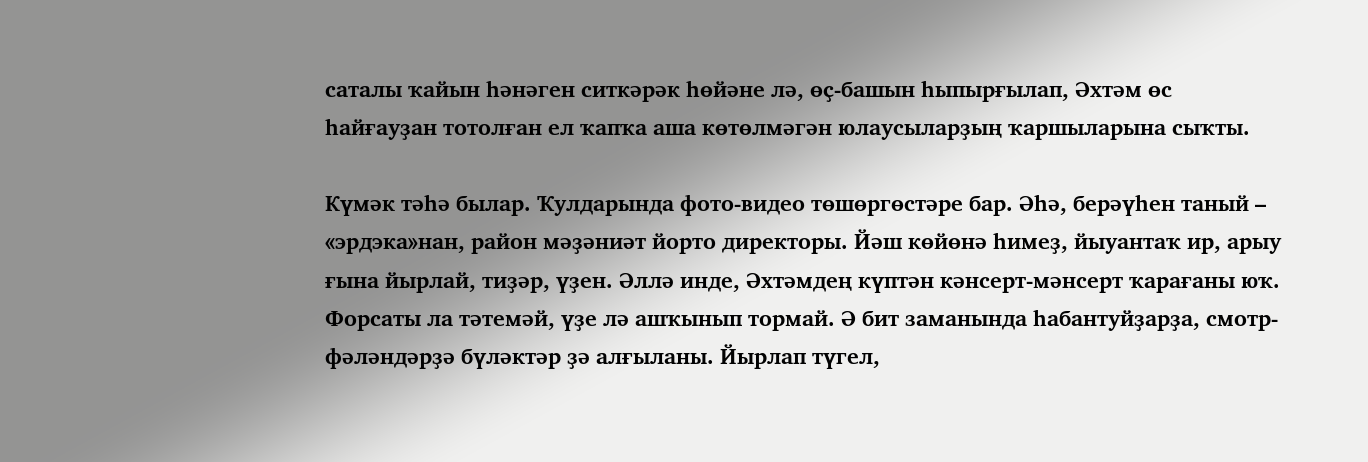саталы ҡайын һәнәген ситкәрәк һөйәне лә, өҫ-башын һыпырғылап, Әхтәм өс һайғауҙан тотолған ел ҡапҡа аша көтөлмәгән юлаусыларҙың ҡаршыларына сыҡты.

Күмәк тәһә былар. Ҡулдарында фото-видео төшөргөстәре бар. Әһә, берәүһен таный – «эрдэка»нан, район мәҙәниәт йорто директоры. Йәш көйөнә һимеҙ, йыуантаҡ ир, арыу ғына йырлай, тиҙәр, үҙен. Әллә инде, Әхтәмдең күптән кәнсерт-мәнсерт ҡарағаны юҡ. Форсаты ла тәтемәй, үҙе лә ашҡынып тормай. Ә бит заманында һабантуйҙарҙа, смотр-фәләндәрҙә бүләктәр ҙә алғыланы. Йырлап түгел,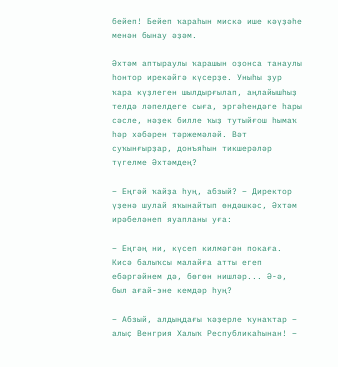бейеп! Бейеп ҡараһын мискә ише кәүҙәһе менән бынау әҙәм.

Әхтәм аптыраулы ҡарашын оҙонса танаулы һонтор ирекәйгә күсерҙе. Уныһы ҙур ҡара күҙлеген шылдырғылап, аңлайышһыҙ телдә ләпелдеге сыға, эргәһендәге һары сәсле, нәҙек билле ҡыҙ тутыйғош һымаҡ һәр хәбәрен тәржемәләй. Вәт суҡынғырҙар, донъяһын тикшерәләр түгелме Әхтәмдең?

– Еңгәй ҡайҙа һуң, абзый? – Директор үҙенә шулай яҡынайтып өндәшкәс, Әхтәм ирәбеләнеп яуапланы уға:

– Еңгәң ни, күсеп килмәгән покаға. Кисә балыҡсы малайға атты егеп ебәргәйнем дә, бөгөн нишләр... Ә-ә, был ағай-эне кемдәр һуң?

– Абзый, алдыңдағы ҡәҙерле ҡунаҡтар – алыҫ Венгрия Халыҡ Республикаһынан! –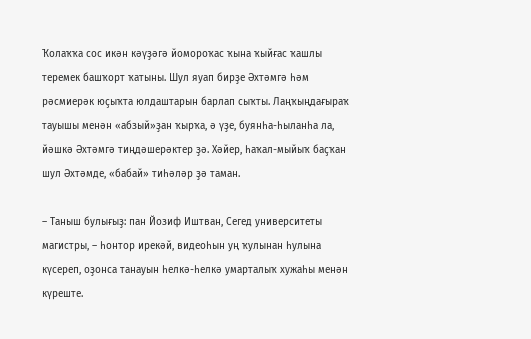Ҡолаҡҡа сос икән кәүҙәгә йомороҡас ҡына ҡыйғас ҡашлы теремек башҡорт ҡатыны. Шул яуап бирҙе Әхтәмгә һәм рәсмиерәк юҫыҡта юлдаштарын барлап сыҡты. Лаңҡыңдағыраҡ тауышы менән «абзый»ҙан ҡырҡа, ә үҙе, буянһа-һыланһа ла, йәшкә Әхтәмгә тиңдәшерәктер ҙә. Хәйер, һаҡал-мыйыҡ баҫҡан шул Әхтәмде, «бабай» тиһәләр ҙә таман.

– Таныш булығыҙ: пан Йозиф Иштван, Сегед университеты магистры, – һонтор ирекәй, видеоһын уң ҡулынан һулына күсереп, оҙонса танауын һелкә-һелкә умарталыҡ хужаһы менән күреште.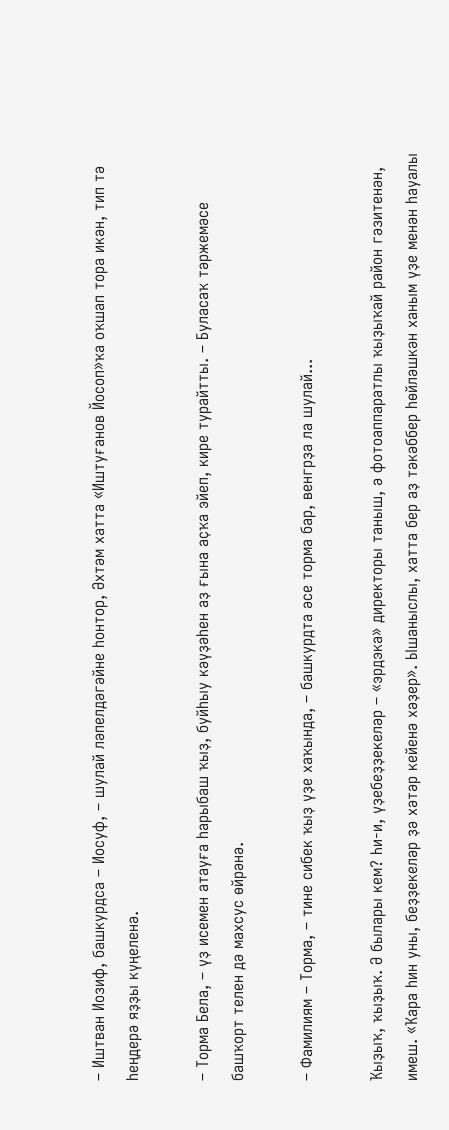– Иштван Иозиф, башкурдса – Иосуф, – шулай ләпелдәгәйне һонтор, Әхтәм хатта «Иштуғанов Йосоп»ҡа оҡшап тора икән, тип тә һеңдерә яҙҙы күңеленә.

– Торма Бела, – үҙ исемен атауға һарыбаш ҡыҙ, буйһыу кәүҙәһен аҙ ғына аҫҡа эйеп, кире турайтты. – Буласаҡ тәржемәсе башҡорт телен дә махсус өйрәнә.

– Фамилиям – Торма, – тине сибек ҡыҙ үҙе хаҡында, – башкурдта әсе торма бар, венгрҙа ла шулай...

Ҡыҙыҡ, ҡыҙыҡ. Ә былары кем? Һи-и, үҙебеҙҙекеләр – «эрдэка» директоры таныш, ә фотоаппаратлы ҡыҙыҡай район гәзитенән, имеш. «Ҡара һин уны, беҙҙекеләр ҙә хәтәр кейенә хәҙер». Ышаныслы, хатта бер аҙ тәкәббер һөйләшкән ханым үҙе менән һауалы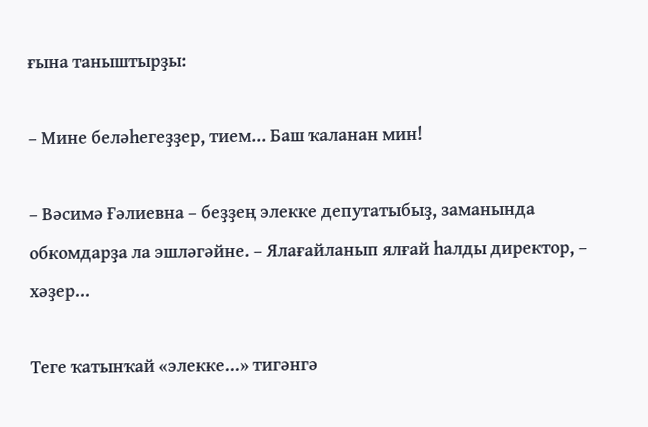ғына таныштырҙы:

– Мине беләһегеҙҙер, тием... Баш ҡаланан мин!

– Вәсимә Ғәлиевна – беҙҙең элекке депутатыбыҙ, заманында обкомдарҙа ла эшләгәйне. – Ялағайланып ялғай һалды директор, – хәҙер...

Теге ҡатынҡай «элекке...» тигәнгә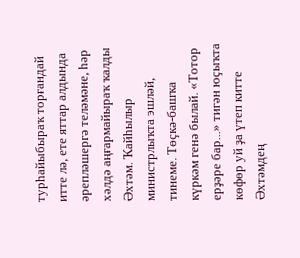турһайыбыраҡ торғандай итте лә, ете яттар алдында әрепләшергә теләмәне, һәр хәлдә аңғармайыраҡ ҡалды Әхтәм. Ҡайһылыр министрлыҡта эшләй, тинеме. Төҫкә-башҡа күркәм генә былай. «Тотор ерҙәре бар...» тигән юҫыҡта көфөр уй ҙа үтеп китте Әхтәмдең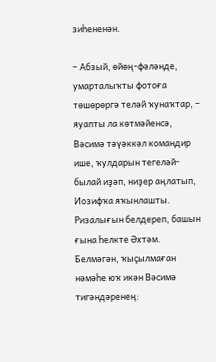зиһененән.

– Абзый, өйөң-фәләнде, умарталыҡты фотоға төшөрөргә теләй ҡунаҡтар, – яуапты ла көтмәйенсә, Вәсимә тәүәккәл командир ише, ҡулдарын тегеләй-былай иҙәп, ниҙер аңлатып, Иозифҡа яҡынлашты. Ризалығын белдереп, башын ғына һелкте Әхтәм. Белмәгән, ҡыҫылмаған нәмәһе юҡ икән Вәсимә тигәндәренең: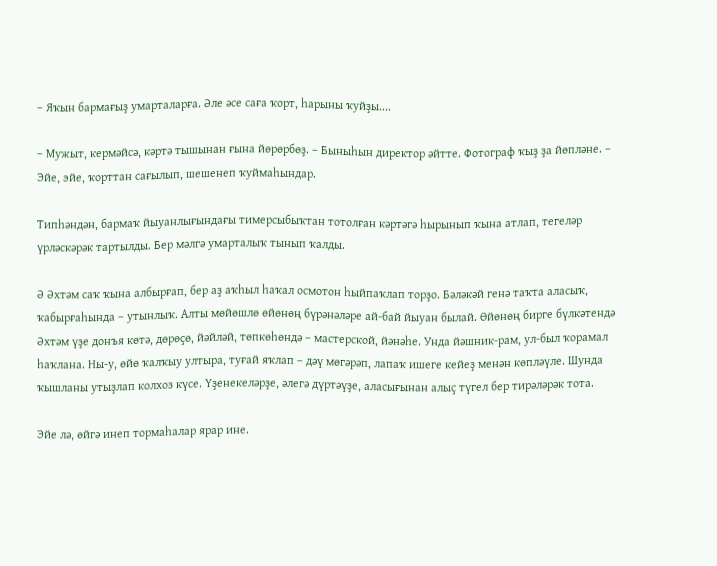– Яҡын бармағыҙ умарталарға. Әле әсе саға ҡорт, һарыны ҡуйҙы....

– Мужыт, кермәйсә, кәртә тышынан ғына йөрөрбөҙ. – Быныһын директор әйтте. Фотограф ҡыҙ ҙа йөпләне. – Эйе, эйе, ҡорттан сағылып, шешенеп ҡуймаһындар.

Типһәндән, бармаҡ йыуанлығындағы тимерсыбыҡтан тотолған кәртәгә һырынып ҡына атлап, тегеләр үрләскәрәк тартылды. Бер мәлгә умарталыҡ тынып ҡалды.

Ә Әхтәм саҡ ҡына албырғап, бер аҙ аҡһыл һаҡал осмотон һыйпаҡлап торҙо. Бәләкәй генә таҡта аласыҡ, ҡабырғаһында – утынлыҡ. Алты мөйөшлө өйөнөң бүрәнәләре ай-бай йыуан былай. Өйөнөң бирге бүлкәтендә Әхтәм үҙе донъя көтә, дөрөҫө, йәйләй, төпкөһөндә – мастерской, йәнәһе. Унда йәшник-рам, ул-был ҡорамал һаҡлана. Ны-у, өйө ҡалҡыу ултыра, туғай яҡлап – дәү мөгәрәп, лапаҡ ишеге кейеҙ менән көпләүле. Шунда ҡышланы утыҙлап колхоз күсе. Үҙенекеләрҙе, әлегә дүртәүҙе, аласығынан алыҫ түгел бер тирәләрәк тота.

Эйе лә, өйгә инеп тормаһалар ярар ине.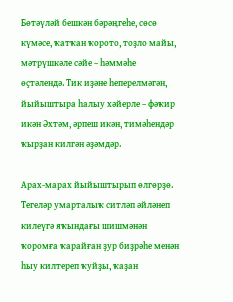Бөтәүләй бешкән бәрәңгеһе, сөсө күмәсе, ҡатҡан ҡорото, тоҙло майы, мәтрүшкәле сәйе – һәммәһе өҫтәлендә. Тик иҙәне һеперелмәгән, йыйыштыра һалыу хәйерле – фәҡир икән Әхтәм, әрпеш икән, тимәһендәр ҡырҙан килгән әҙәмдәр.

Арах-марах йыйыштырып өлгөрҙө. Тегеләр умарталыҡ ситләп әйләнеп килеүгә яҡындағы шишмәнән ҡоромға ҡарайған ҙур биҙрәһе менән һыу килтереп ҡуйҙы, ҡаҙан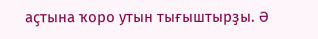аҫтына ҡоро утын тығыштырҙы. Ә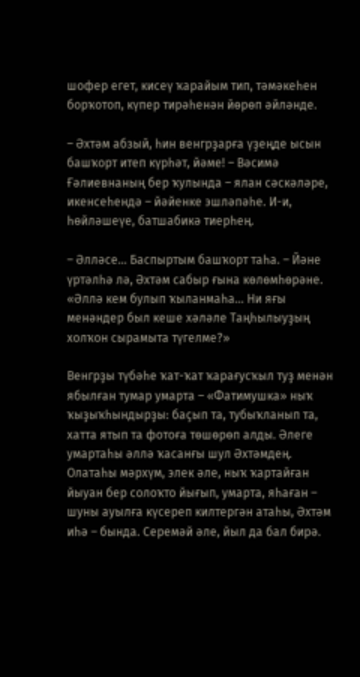шофер егет, кисеү ҡарайым тип, тәмәкеһен борҡотоп, күпер тирәһенән йөрөп әйләнде.

– Әхтәм абзый, һин венгрҙарға үҙеңде ысын башҡорт итеп күрһәт, йәме! – Вәсимә Ғәлиевнаның бер ҡулында – ялан сәскәләре, икенсеһендә – йәйенке эшләпәһе. И-и, һөйләшеүе, батшабикә тиерһең.

– Әлләсе... Баспыртым башҡорт таһа. – Йәне үртәлһә лә, Әхтәм сабыр ғына көлөмһөрәне. «Әллә кем булып ҡыланмаһа... Ни яғы менәндер был кеше хәләле Таңһылыуҙың холҡон сырамыта түгелме?»

Венгрҙы түбәһе ҡат-ҡат ҡарағусҡыл туҙ менән ябылған тумар умарта – «Фатимушка» ныҡ ҡыҙыҡһындырҙы: баҫып та, тубыҡланып та, хатта ятып та фотоға төшөрөп алды. Әлеге умартаһы әллә ҡасанғы шул Әхтәмдең. Олатаһы мәрхүм, элек әле, ныҡ ҡартайған йыуан бер солоҡто йығып, умарта, яһаған – шуны ауылға күсереп килтергән атаһы, Әхтәм иһә – бында. Серемәй әле, йыл да бал бирә.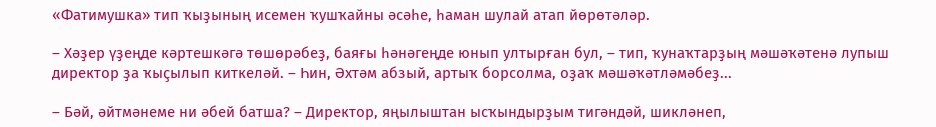«Фатимушка» тип ҡыҙының исемен ҡушҡайны әсәһе, һаман шулай атап йөрөтәләр.

– Хәҙер үҙеңде кәртешкәгә төшөрәбеҙ, баяғы һәнәгеңде юнып ултырған бул, – тип, ҡунаҡтарҙың мәшәҡәтенә лупыш директор ҙа ҡыҫылып киткеләй. – Һин, Әхтәм абзый, артыҡ борсолма, оҙаҡ мәшәҡәтләмәбеҙ...

– Бәй, әйтмәнеме ни әбей батша? – Директор, яңылыштан ысҡындырҙым тигәндәй, шикләнеп,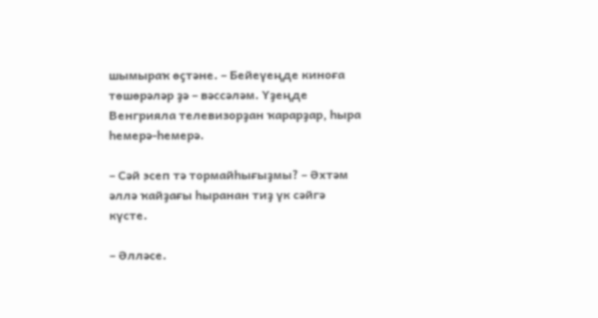шымыраҡ өҫтәне. – Бейеүеңде киноға төшөрәләр ҙә – вәссәләм. Үҙеңде Венгрияла телевизорҙан ҡарарҙар, һыра һемерә-һемерә.

– Сәй эсеп тә тормайһығыҙмы? – Әхтәм әллә ҡайҙағы һыранан тиҙ үк сәйгә күсте.

– Әлләсе.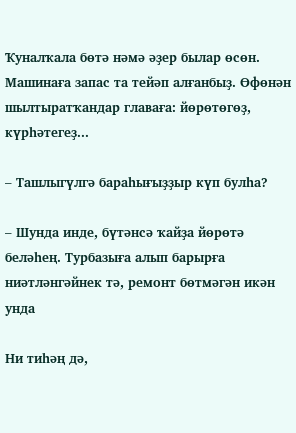Ҡуналҡала бөтә нәмә әҙер былар өсөн. Машинаға запас та тейәп алғанбыҙ. Өфөнән шылтыратҡандар главаға: йөрөтөгөҙ, күрһәтегеҙ...

– Ташлыгүлгә бараһығыҙҙыр күп булһа?

– Шунда инде, бүтәнсә ҡайҙа йөрөтә беләһең. Турбазыға алып барырға ниәтләнгәйнек тә, ремонт бөтмәгән икән унда

Ни тиһәң дә,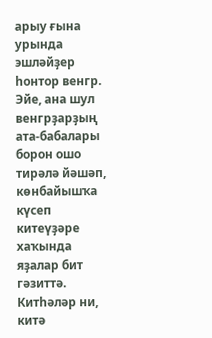арыу ғына урында эшләйҙер һонтор венгр. Эйе, ана шул венгрҙарҙың ата-бабалары борон ошо тирәлә йәшәп, көнбайышҡа күсеп китеүҙәре хаҡында яҙалар бит гәзиттә. Китһәләр ни, китә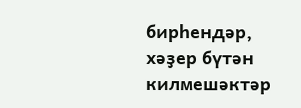бирһендәр, хәҙер бүтән килмешәктәр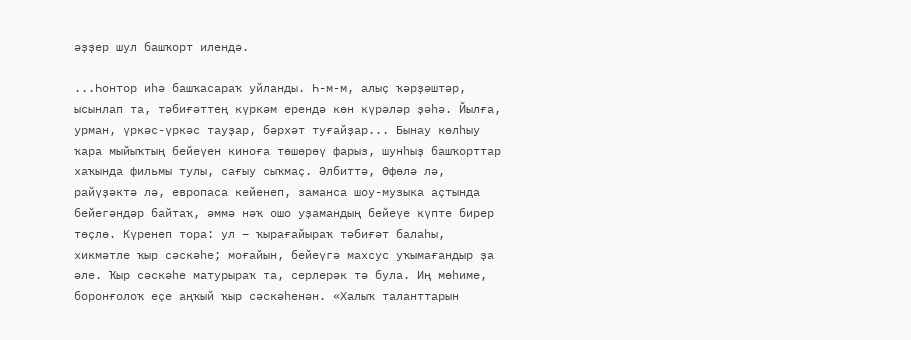әҙҙер шул башҡорт илендә.

...Һонтор иһә башҡасараҡ уйланды. Һ-м-м, алыҫ ҡәрҙәштәр, ысынлап та, тәбиғәттең күркәм ерендә көн күрәләр ҙәһә. Йылға, урман, үркәс-үркәс тауҙар, бәрхәт туғайҙар... Бынау көлһыу ҡара мыйыҡтың бейеүен киноға төшөрөү фарыз, шунһыҙ башҡорттар хаҡында фильмы тулы, сағыу сыҡмаҫ. Әлбиттә, Өфөлә лә, райүҙәктә лә, европаса кейенеп, заманса шоу-музыка аҫтында бейегәндәр байтаҡ, әммә нәҡ ошо уҙамандың бейеүе күпте бирер төҫлө. Күренеп тора: ул – ҡырағайыраҡ тәбиғәт балаһы, хикмәтле ҡыр сәскәһе; моғайын, бейеүгә махсус уҡымағандыр ҙа әле. Ҡыр сәскәһе матурыраҡ та, серлерәк тә була. Иң мөһиме, боронғолоҡ еҫе аңҡый ҡыр сәскәһенән. «Халыҡ таланттарын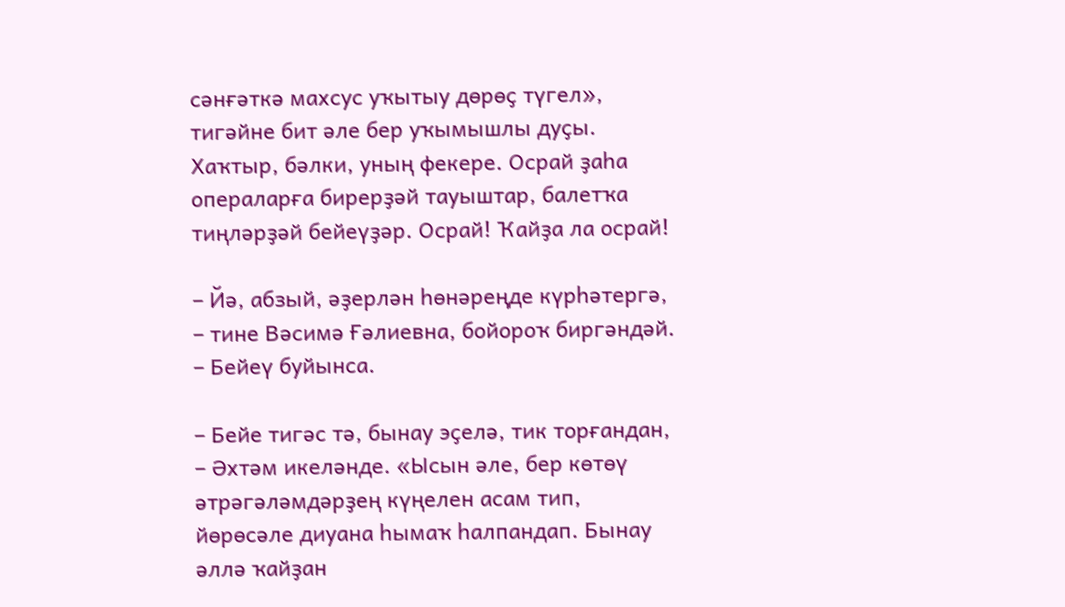сәнғәткә махсус уҡытыу дөрөҫ түгел», тигәйне бит әле бер уҡымышлы дуҫы. Хаҡтыр, бәлки, уның фекере. Осрай ҙаһа операларға бирерҙәй тауыштар, балетҡа тиңләрҙәй бейеүҙәр. Осрай! Ҡайҙа ла осрай!

– Йә, абзый, әҙерлән һөнәреңде күрһәтергә, – тине Вәсимә Ғәлиевна, бойороҡ биргәндәй. – Бейеү буйынса.

– Бейе тигәс тә, бынау эҫелә, тик торғандан, – Әхтәм икеләнде. «Ысын әле, бер көтөү әтрәгәләмдәрҙең күңелен асам тип, йөрөсәле диуана һымаҡ һалпандап. Бынау әллә ҡайҙан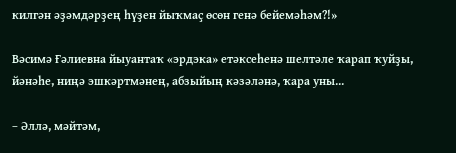килгән әҙәмдәрҙең һүҙен йыҡмаҫ өсөн генә бейемәһәм?!»

Вәсимә Ғәлиевна йыуантаҡ «эрдэка» етәксеһенә шелтәле ҡарап ҡуйҙы, йәнәһе, ниңә эшкәртмәнең, абзыйың кәзәләнә, ҡара уны...

– Әллә, мәйтәм,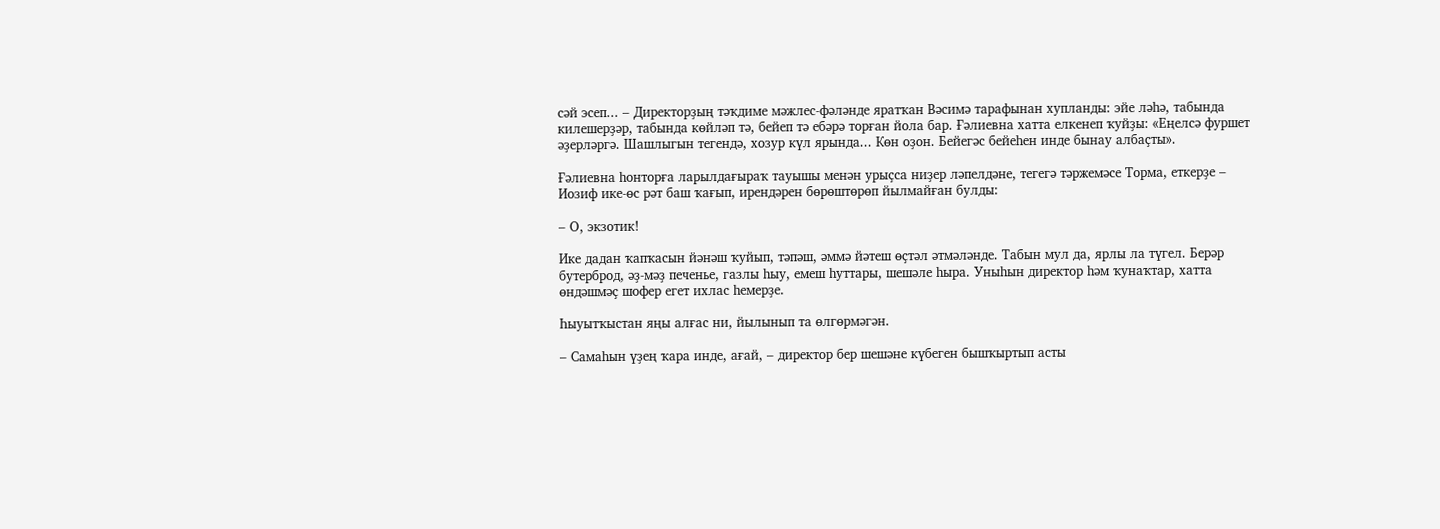сәй эсеп... – Директорҙың тәҡдиме мәжлес-фәләнде яратҡан Вәсимә тарафынан хупланды: эйе ләһә, табында килешерҙәр, табында көйләп тә, бейеп тә ебәрә торған йола бар. Ғәлиевна хатта елкенеп ҡуйҙы: «Еңелсә фуршет әҙерләргә. Шашлыгын тегендә, хозур күл ярында... Көн оҙон. Бейегәс бейеһен инде бынау албаҫты».

Ғәлиевна һонторға ларылдағыраҡ тауышы менән урыҫса ниҙер ләпелдәне, тегегә тәржемәсе Торма, еткерҙе – Иозиф ике-өс рәт баш ҡағып, ирендәрен бөрөштөрөп йылмайған булды:

– О, экзотик!

Ике дадан ҡапҡасын йәнәш ҡуйып, тәпәш, әммә йәтеш өҫтәл әтмәләнде. Табын мул да, ярлы ла түгел. Берәр бутерброд, әҙ-мәҙ печенье, газлы һыу, емеш һуттары, шешәле һыра. Уныһын директор һәм ҡунаҡтар, хатта өндәшмәҫ шофер егет ихлас һемерҙе.

Һыуытҡыстан яңы алғас ни, йылынып та өлгөрмәгән.

– Самаһын үҙең ҡара инде, ағай, – директор бер шешәне күбеген бышҡыртып асты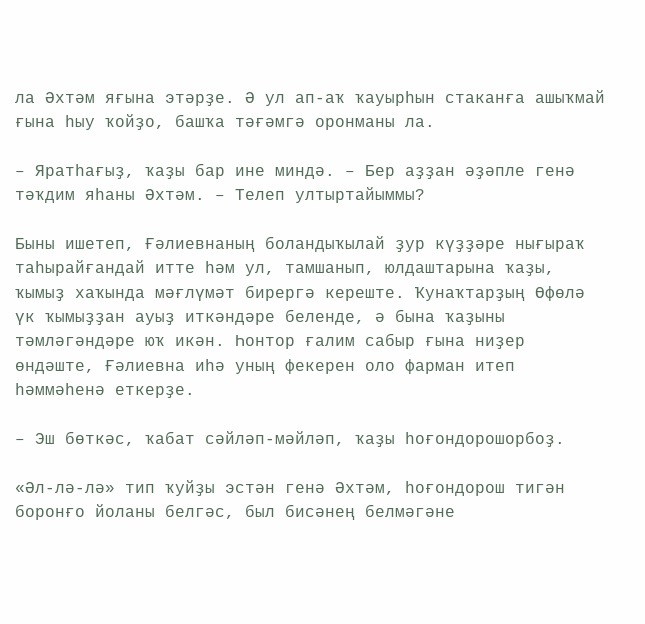ла Әхтәм яғына этәрҙе. Ә ул ап-аҡ ҡауырһын стаканға ашыҡмай ғына һыу ҡойҙо, башҡа тәғәмгә оронманы ла.

– Яратһағыҙ, ҡаҙы бар ине миндә. – Бер аҙҙан әҙәпле генә тәҡдим яһаны Әхтәм. – Телеп ултыртайыммы?

Быны ишетеп, Ғәлиевнаның боландыҡылай ҙур күҙҙәре нығыраҡ таһырайғандай итте һәм ул, тамшанып, юлдаштарына ҡаҙы, ҡымыҙ хаҡында мәғлүмәт бирергә кереште. Ҡунаҡтарҙың Өфөлә үк ҡымыҙҙан ауыҙ иткәндәре беленде, ә бына ҡаҙыны тәмләгәндәре юҡ икән. Һонтор ғалим сабыр ғына ниҙер өндәште, Ғәлиевна иһә уның фекерен оло фарман итеп һәммәһенә еткерҙе.

– Эш бөткәс, ҡабат сәйләп-мәйләп, ҡаҙы һоғондорошорбоҙ.

«Әл-лә-лә» тип ҡуйҙы эстән генә Әхтәм, һоғондорош тигән боронғо йоланы белгәс, был бисәнең белмәгәне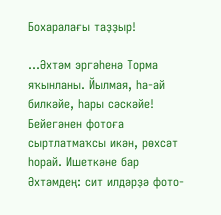Бохаралағы таҙҙыр!

...Әхтәм эргәһенә Торма яҡынланы. Йылмая, һа-ай билкәйе, һары сәскәйе! Бейегәнен фотоға сыртлатмаҡсы икән, рөхсәт һорай. Ишеткәне бар Әхтәмдең: сит илдәрҙә фото-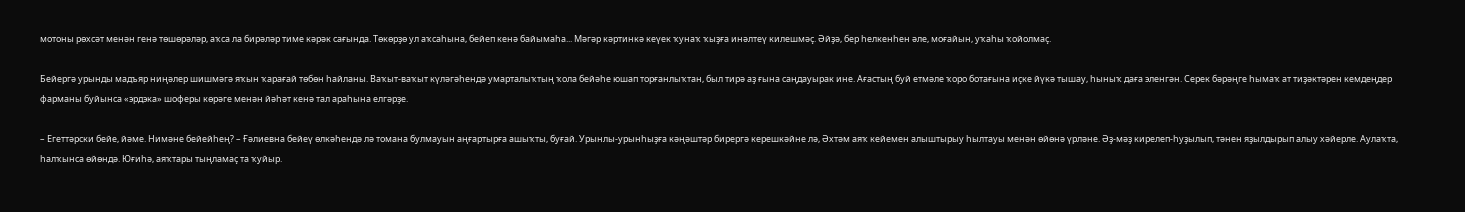мотоны рөхсәт менән генә төшөрәләр, аҡса ла бирәләр тиме кәрәк сағында. Төкөрҙө ул аҡсаһына, бейеп кенә байымаһа... Мәгәр кәртинкә кеүек ҡунаҡ ҡыҙға инәлтеү килешмәҫ. Әйҙә, бер һелкенһен әле, моғайын, уҡаһы ҡойолмаҫ.

Бейергә урынды мадъяр ниңәлер шишмәгә яҡын ҡарағай төбөн һайланы. Ваҡыт-ваҡыт күләгәһендә умарталыҡтың ҡола бейәһе юшап торғанлыҡтан, был тирә аҙ ғына саңдауырак ине. Ағастың буй етмәле ҡоро ботағына иҫке йүкә тышау, һыныҡ даға эленгән. Серек бәрәңге һымаҡ ат тиҙәктәрен кемдеңдер фарманы буйынса «эрдэка» шоферы көрәге менән йәһәт кенә тал араһына елгәрҙе.

– Егеттәрски бейе, йәме. Нимәне бейейһең? – Ғәлиевна бейеү өлкәһендә лә томана булмауын аңғартырға ашыҡты, буғай. Урынлы-урынһыҙға кәңәштәр бирергә керешкәйне лә, Әхтәм аяҡ кейемен алыштырыу һылтауы менән өйөнә үрләне. Әҙ-мәҙ кирелеп-һуҙылып, тәнен яҙылдырып алыу хәйерле. Аулаҡта, һалҡынса өйөндә. Юғиһә, аяҡтары тыңламаҫ та ҡуйыр.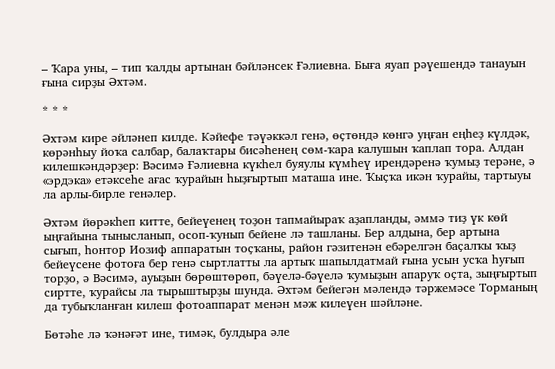– Ҡара уны, – тип ҡалды артынан бәйләнсек Ғәлиевна. Быға яуап рәүешендә танауын ғына сирҙы Әхтәм.

* * *

Әхтәм кире әйләнеп килде. Кәйефе тәүәккәл генә, өҫтөндә көнгә уңған еңһеҙ күлдәк, көрәнһыу йоҡа салбар, балаҡтары бисәһенең сөм-ҡара калушын ҡаплап тора. Алдан килешкәндәрҙер: Вәсимә Ғәлиевна күкһел буяулы күмһеү ирендәренә ҡумыҙ терәне, ә «эрдэка» етәксеһе ағас ҡурайын һыҙғыртып маташа ине. Ҡыҫҡа икән ҡурайы, тартыуы ла арлы-бирле генәлер.

Әхтәм йөрәкһеп китте, бейеүенең тоҙон тапмайыраҡ аҙапланды, әммә тиҙ үк көй ыңғайына тынысланып, осоп-ҡунып бейене лә ташланы. Бер алдына, бер артына сығып, һонтор Иозиф аппаратын тоҫҡаны, район гәзитенән ебәрелгән баҫалҡы ҡыҙ бейеүсене фотоға бер генә сыртлатты ла артыҡ шапылдатмай ғына усын усҡа һуғып торҙо, ә Вәсимә, ауыҙын бөрөштөрөп, бәүелә-бәүелә ҡумыҙын апаруҡ оҫта, зыңғыртып сиртте, ҡурайсы ла тырыштырҙы шунда. Әхтәм бейегән мәлендә тәржемәсе Торманың да тубыҡланған килеш фотоаппарат менән мәж килеүен шәйләне.

Бөтәһе лә ҡәнәғәт ине, тимәк, булдыра әле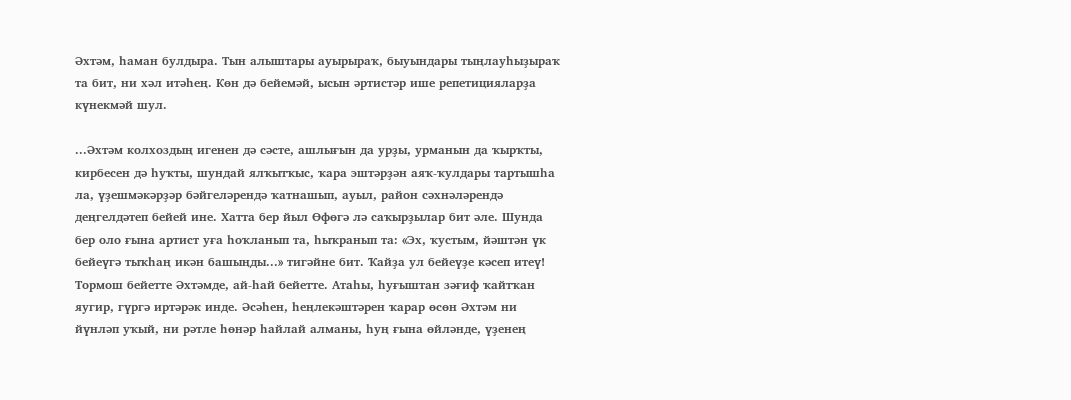Әхтәм, һаман булдыра. Тын алыштары ауырыраҡ, быуындары тыңлауһыҙыраҡ та бит, ни хәл итәһең. Көн дә бейемәй, ысын әртистәр ише репетицияларҙа күнекмәй шул.

...Әхтәм колхоздың игенен дә сәсте, ашлығын да урҙы, урманын да ҡырҡты, кирбесен дә һуҡты, шундай ялҡытҡыс, ҡара эштәрҙән аяҡ-ҡулдары тартышһа ла, үҙешмәкәрҙәр бәйгеләрендә ҡатнашып, ауыл, район сәхнәләрендә деңгелдәтеп бейей ине. Хатта бер йыл Өфөгә лә саҡырҙылар бит әле. Шунда бер оло ғына артист уға һоҡланып та, һыҡранып та: «Эх, ҡустым, йәштән үк бейеүгә тыҡһаң икән башыңды...» тигәйне бит. Ҡайҙа ул бейеүҙе кәсеп итеү! Тормош бейетте Әхтәмде, ай-һай бейетте. Атаһы, һуғыштан зәғиф ҡайтҡан яугир, гүргә иртәрәк инде. Әсәһен, һеңлекәштәрен ҡарар өсөн Әхтәм ни йүнләп уҡый, ни рәтле һөнәр һайлай алманы, һуң ғына өйләнде, үҙенең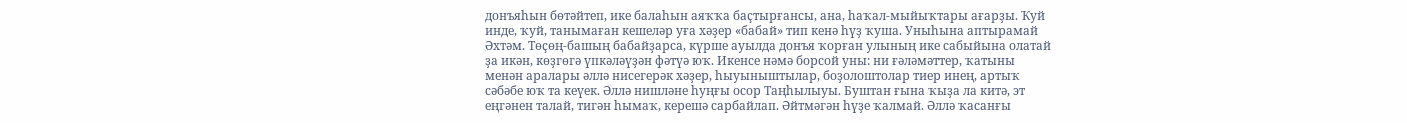донъяһын бөтәйтеп, ике балаһын аяҡҡа баҫтырғансы, ана, һаҡал-мыйыҡтары ағарҙы. Ҡуй инде, ҡуй, танымаған кешеләр уға хәҙер «бабай» тип кенә һүҙ ҡуша. Уныһына аптырамай Әхтәм. Төҫөң-башың бабайҙарса, күрше ауылда донъя ҡорған улының ике сабыйына олатай ҙа икән, көҙгөгә үпкәләүҙән фәтүә юҡ. Икенсе нәмә борсой уны: ни ғәләмәттер, ҡатыны менән аралары әллә нисегерәк хәҙер, һыуыныштылар, боҙолоштолар тиер инең, артыҡ сәбәбе юҡ та кеүек. Әллә нишләне һуңғы осор Таңһылыуы. Буштан ғына ҡыҙа ла китә, эт еңгәнен талай, тигән һымаҡ, керешә сарбайлап. Әйтмәгән һүҙе ҡалмай. Әллә ҡасанғы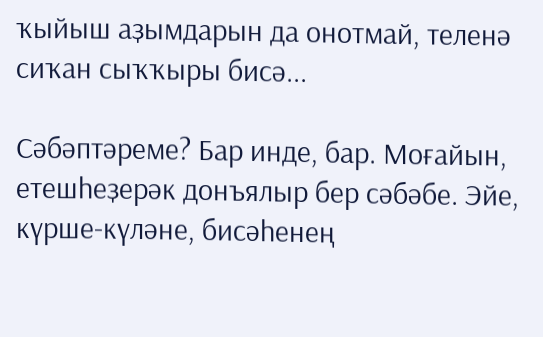ҡыйыш аҙымдарын да онотмай, теленә сиҡан сыҡҡыры бисә...

Сәбәптәреме? Бар инде, бар. Моғайын, етешһеҙерәк донъялыр бер сәбәбе. Эйе, күрше-күләне, бисәһенең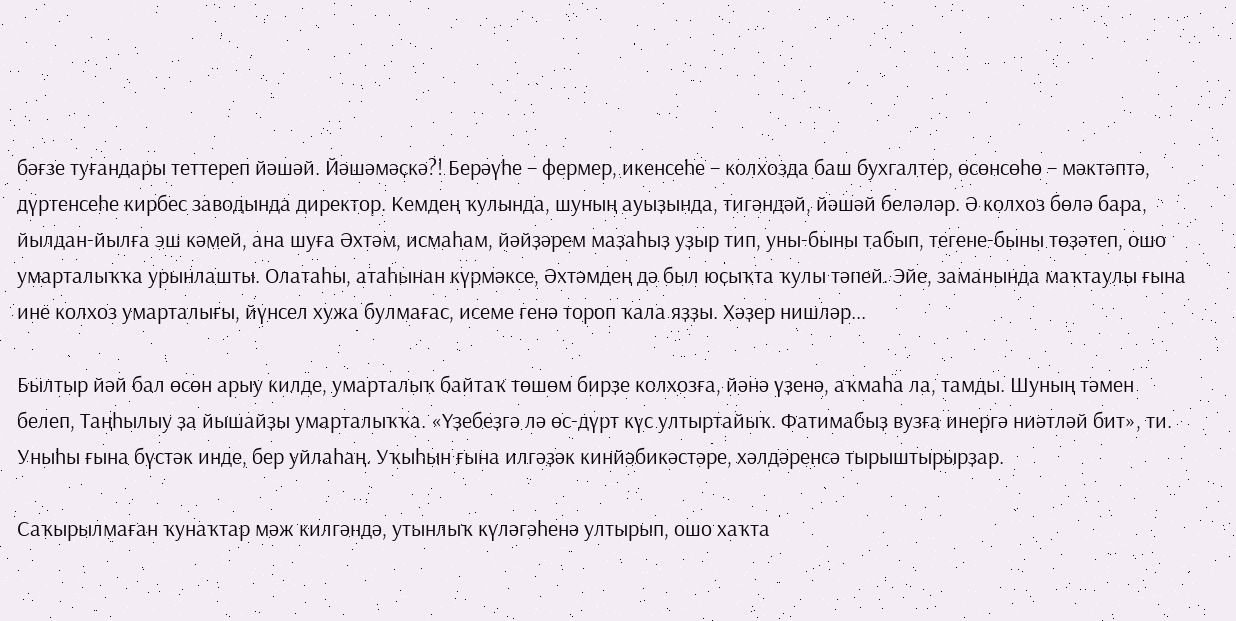бәғзе туғандары теттереп йәшәй. Йәшәмәҫкә?! Берәүһе – фермер, икенсеһе – колхозда баш бухгалтер, өсөнсөһө – мәктәптә, дүртенсеһе кирбес заводында директор. Кемдең ҡулында, шуның ауыҙында, тигәндәй, йәшәй беләләр. Ә колхоз бөлә бара, йылдан-йылға эш кәмей, ана шуға Әхтәм, исмаһам, йәйҙәрем маҙаһыҙ уҙыр тип, уны-быны табып, тегене-быны төҙәтеп, ошо умарталыҡҡа урынлашты. Олатаһы, атаһынан күрмәксе, Әхтәмдең дә был юҫыҡта ҡулы тәпей. Эйе, заманында маҡтаулы ғына ине колхоз умарталығы, йүнсел хужа булмағас, исеме генә тороп ҡала яҙҙы. Хәҙер нишләр...

Былтыр йәй бал өсөн арыу килде, умарталыҡ байтаҡ төшөм бирҙе колхозға, йәнә үҙенә, аҡмаһа ла, тамды. Шуның тәмен белеп, Таңһылыу ҙа йышайҙы умарталыҡҡа. «Үҙебеҙгә лә өс-дүрт күс ултыртайыҡ. Фатимабыҙ вузға инергә ниәтләй бит», ти. Уныһы ғына бүстәк инде, бер уйлаһаң. Уҡыһын ғына илгәҙәк кинйәбикәстәре, хәлдәренсә тырыштырырҙар.

Саҡырылмаған ҡунаҡтар мәж килгәндә, утынлыҡ күләгәһенә ултырып, ошо хаҡта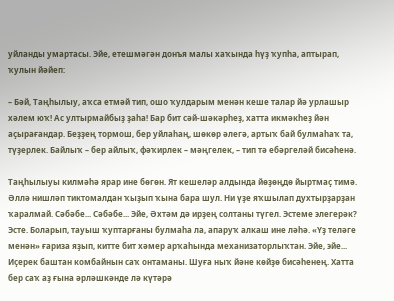уйланды умартасы. Эйе, етешмәгән донъя малы хаҡында һүҙ ҡупһа, аптырап, ҡулын йәйеп:

– Бәй, Таңһылыу, аҡса етмәй тип, ошо ҡулдарым менән кеше талар йә урлашыр хәлем юҡ! Ас ултырмайбыҙ ҙаһа! Бар бит сәй-шәкәрһеҙ, хатта икмәкһеҙ йән аҫырағандар. Беҙҙең тормош, бер уйлаһаң, шөкөр әлегә, артыҡ бай булмаһаҡ та, түҙерлек. Байлыҡ – бер айлыҡ, фәҡирлек – мәңгелек, – тип тә ебәргеләй бисәһенә.

Таңһылыуы килмәһә ярар ине бөгөн. Ят кешеләр алдында йөҙөңдө йыртмаҫ тимә. Әллә нишләп тиктомалдан ҡыҙып ҡына бара шул. Ни үҙе яҡшылап духтырҙарҙан ҡаралмай. Сәбәбе... Сәбәбе... Эйе, Әхтәм дә ирҙең солтаны түгел. Эстеме элегерәк? Эсте. Боларып, тауыш ҡуптарғаны булмаһа ла, апаруҡ алкаш ине ләһә. «Үҙ теләге менән» ғариза яҙып, китте бит хәмер арҡаһында механизаторлыҡтан. Эйе, эйе... Иҫерек баштан комбайнын саҡ онтаманы. Шуға ныҡ йәне көйҙө бисәһенең. Хатта бер саҡ аҙ ғына әрләшкәнде лә күтәрә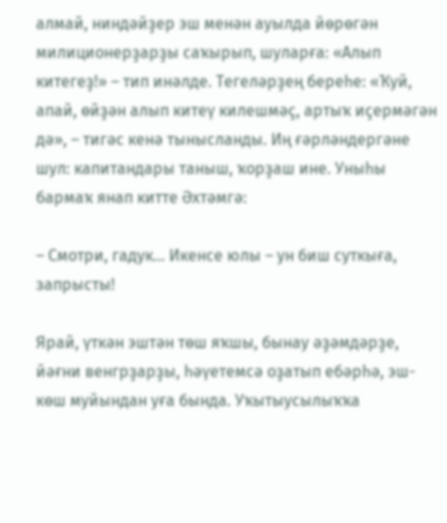алмай, ниндәйҙер эш менән ауылда йөрөгән милиционерҙарҙы саҡырып, шуларға: «Алып китегеҙ!» – тип инәлде. Тегеләрҙең береһе: «Ҡуй, апай, өйҙән алып китеү килешмәҫ, артыҡ иҫермәгән дә», – тигәс кенә тынысланды. Иң ғәрләндергәне шул: капитандары таныш, ҡорҙаш ине. Уныһы бармаҡ янап китте Әхтәмгә:

– Смотри, гадук... Икенсе юлы – ун биш суткыға, запрысты!

Ярай, үткән эштән төш яҡшы, бынау әҙәмдәрҙе, йәғни венгрҙарҙы, һәүетемсә оҙатып ебәрһә, эш-көш муйындан уға бында. Уҡытыусылыҡҡа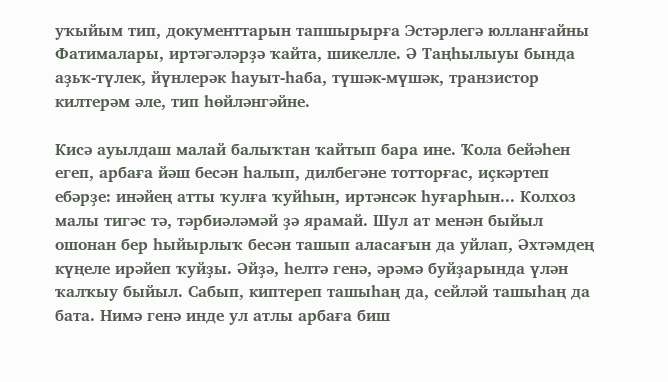уҡыйым тип, документтарын тапшырырға Эстәрлегә юлланғайны Фатималары, иртәгәләрҙә ҡайта, шикелле. Ә Таңһылыуы бында аҙьҡ-түлек, йүнлерәк һауыт-һаба, түшәк-мүшәк, транзистор килтерәм әле, тип һөйләнгәйне.

Кисә ауылдаш малай балыҡтан ҡайтып бара ине. Ҡола бейәһен егеп, арбаға йәш бесән һалып, дилбегәне тотторғас, иҫкәртеп ебәрҙе: инәйең атты ҡулға ҡуйһын, иртәнсәк һуғарһын... Колхоз малы тигәс тә, тәрбиәләмәй ҙә ярамай. Шул ат менән быйыл ошонан бер һыйырлыҡ бесән ташып аласағын да уйлап, Әхтәмдең күңеле ирәйеп ҡуйҙы. Әйҙә, һелтә генә, әрәмә буйҙарында үлән ҡалҡыу быйыл. Сабып, киптереп ташыһаң да, сейләй ташыһаң да бата. Нимә генә инде ул атлы арбаға биш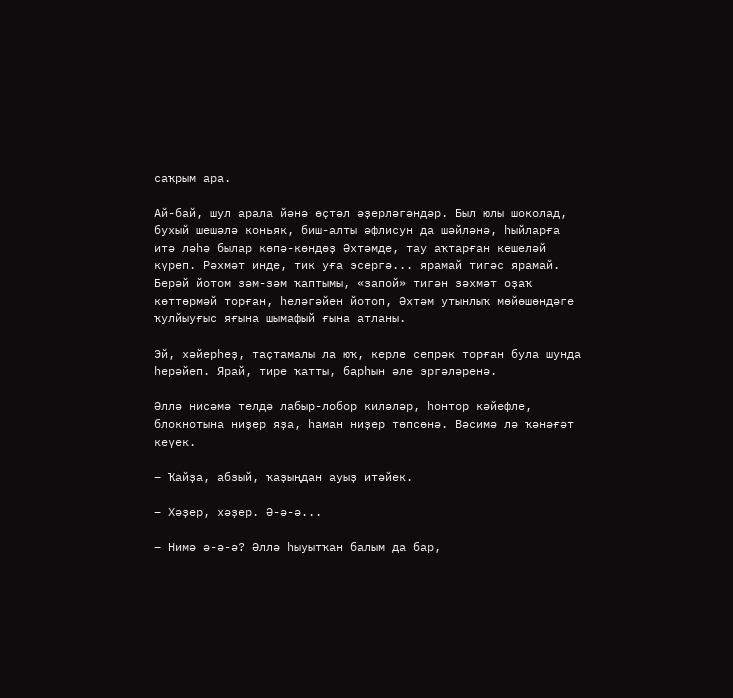саҡрым ара.

Ай-бай, шул арала йәнә өҫтәл әҙерләгәндәр. Был юлы шоколад, бухый шешәлә коньяк, биш-алты әфлисун да шәйләнә, һыйларға итә ләһә былар көпә-көндөҙ Әхтәмде, тау аҡтарған кешеләй күреп. Рәхмәт инде, тик уға эсергә... ярамай тигәс ярамай. Берәй йотом зәм-зәм ҡаптымы, «запой» тигән зәхмәт оҙаҡ көттөрмәй торған, һеләгәйен йотоп, Әхтәм утынлыҡ мөйөшөндәге ҡулйыуғыс яғына шымафый ғына атланы.

Эй, хәйерһеҙ, таҫтамалы ла юҡ, керле сепрәк торған була шунда һерәйеп. Ярай, тире ҡатты, барһын әле эргәләренә.

Әллә нисәмә телдә лабыр-лобор киләләр, һонтор кәйефле, блокнотына ниҙер яҙа, һаман ниҙер төпсөнә. Вәсимә лә ҡәнәғәт кеүек.

– Ҡайҙа, абзый, ҡаҙыңдан ауыҙ итәйек.

– Хәҙер, хәҙер. Ә-ә-ә...

– Нимә ә-ә-ә? Әллә һыуытҡан балым да бар,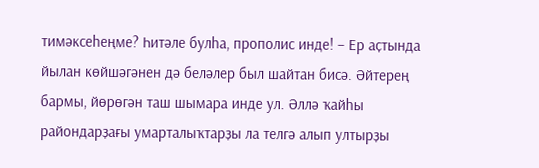тимәксеһеңме? Һитәле булһа, прополис инде! – Ер аҫтында йылан көйшәгәнен дә беләлер был шайтан бисә. Әйтерең бармы, йөрөгән таш шымара инде ул. Әллә ҡайһы райондарҙағы умарталыҡтарҙы ла телгә алып ултырҙы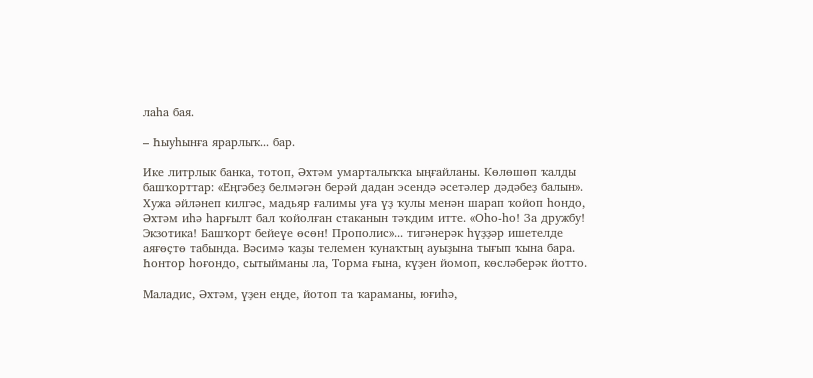лаһа бая.

– Һыуһынға ярарлыҡ... бар.

Ике литрлык банка, тотоп, Әхтәм умарталыҡҡа ыңғайланы. Көлөшөп ҡалды башҡорттар: «Еңгәбеҙ белмәгән берәй дадан эсендә әсетәлер дәдәбеҙ балын». Хужа әйләнеп килгәс, мадьяр ғалимы уға үҙ ҡулы менән шарап ҡойоп һондо, Әхтәм иһә һарғылт бал ҡойолған стаканын тәҡдим итте. «Оһо-һо! За дружбу! Экзотика! Башҡорт бейеүе өсөн! Прополис»... тигәнерәк һүҙҙәр ишетелде аяғөҫтө табында. Вәсимә ҡаҙы телемен ҡунаҡтың ауыҙына тығып ҡына бара. Һонтор һоғондо, сытыйманы ла, Торма ғына, күҙен йомоп, көсләберәк йотто.

Маладис, Әхтәм, үҙен еңде, йотоп та ҡараманы, юғиһә,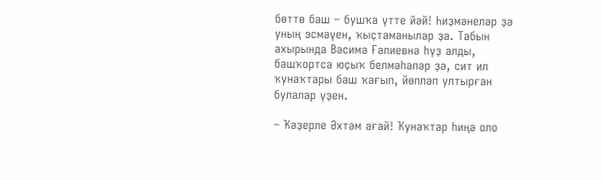бөттө баш – бушҡа үтте йәй! Һиҙмәнеләр ҙә уның эсмәүен, ҡыҫтаманылар ҙа. Табын ахырында Вәсимә Ғәлиевна һүҙ алды, башҡортса юҫыҡ белмәһәләр ҙә, сит ил ҡунаҡтары баш ҡағып, йөпләп ултырған булалар үҙен.

– Ҡәҙерле Әхтәм ағай! Ҡунаҡтар һиңә оло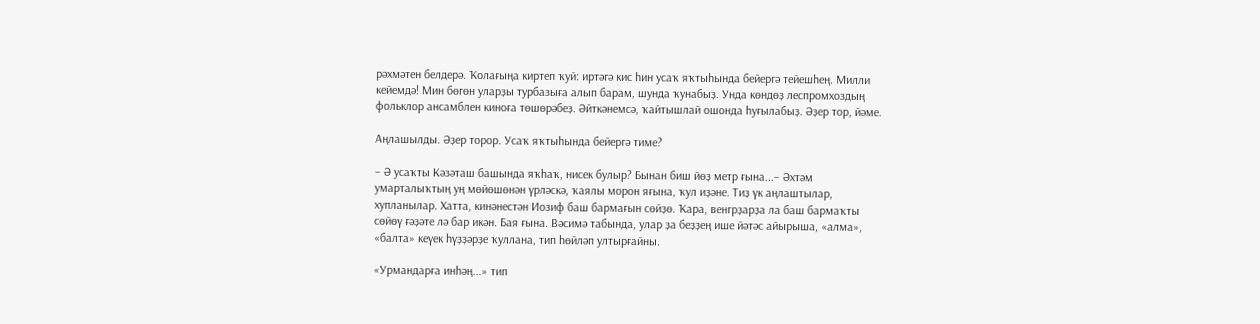рәхмәтен белдерә. Ҡолағыңа киртеп ҡуй: иртәгә кис һин усаҡ яҡтыһында бейергә тейешһең. Милли кейемдә! Мин бөгөн уларҙы турбазыға алып барам, шунда ҡунабыҙ. Унда көндөҙ леспромхоздың фольклор ансамблен киноға төшөрәбеҙ. Әйткәнемсә, ҡайтышлай ошонда һуғылабыҙ. Әҙер тор, йәме.

Аңлашылды. Әҙер торор. Усаҡ яҡтыһында бейергә тиме?

– Ә усаҡты Кәзәташ башында яҡһаҡ, нисек булыр? Бынан биш йөҙ метр ғына...– Әхтәм умарталыҡтың уң мөйөшөнән үрләскә, ҡаялы морон яғына, ҡул иҙәне. Тиҙ үк аңлаштылар, хупланылар. Хатта, кинәнестән Иозиф баш бармағын сөйҙө. Ҡара, венгрҙарҙа ла баш бармаҡты сөйөү ғәҙәте лә бар икән. Бая ғына. Вәсимә табында, улар ҙа беҙҙең ише йәтәс айырыша, «алма», «балта» кеүек һүҙҙәрҙе ҡуллана, тип һөйләп ултырғайны.

«Урмандарға инһәң...» тип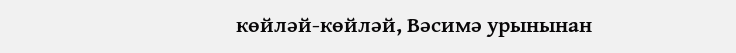көйләй-көйләй, Вәсимә урынынан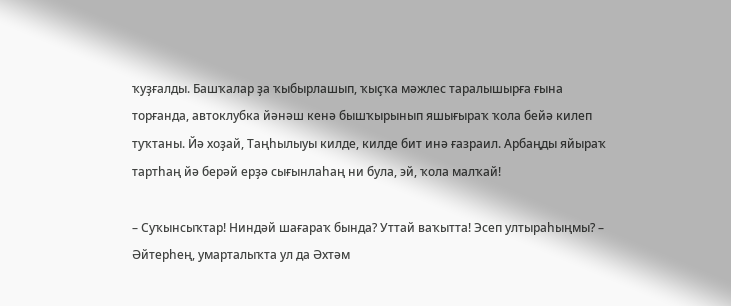ҡуҙғалды. Башҡалар ҙа ҡыбырлашып, ҡыҫҡа мәжлес таралышырға ғына торғанда, автоклубка йәнәш кенә бышҡырынып яшығыраҡ ҡола бейә килеп туҡтаны. Йә хоҙай, Таңһылыуы килде, килде бит инә ғазраил. Арбаңды яйыраҡ тартһаң йә берәй ерҙә сығынлаһаң ни була, эй, ҡола малҡай!

– Суҡынсыҡтар! Ниндәй шағараҡ бында? Уттай ваҡытта! Эсеп ултыраһыңмы? – Әйтерһең, умарталыҡта ул да Әхтәм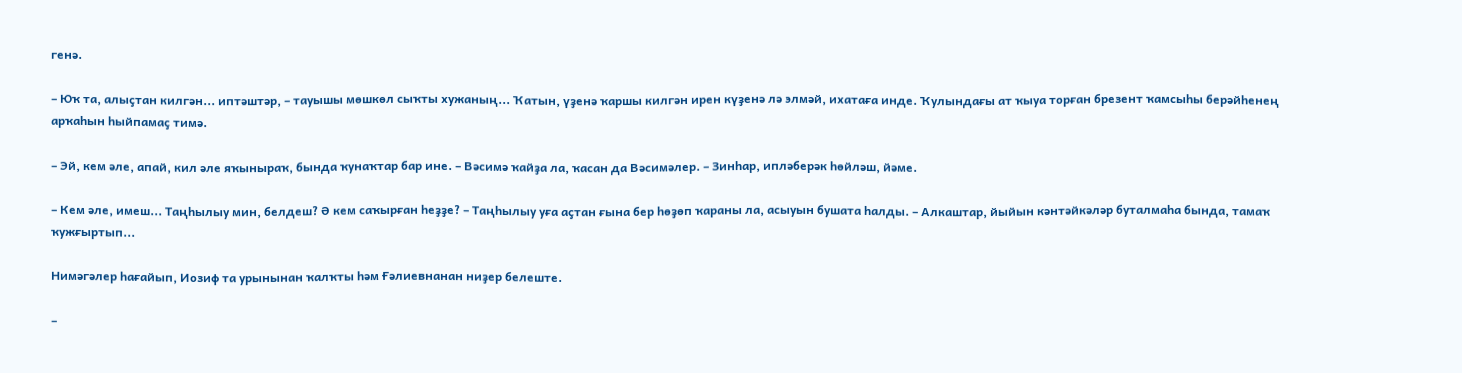генә.

– Юҡ та, алыҫтан килгән... иптәштәр, – тауышы мөшкөл сыҡты хужаның... Ҡатын, үҙенә ҡаршы килгән ирен күҙенә лә элмәй, ихатаға инде. Ҡулындағы ат ҡыуа торған брезент ҡамсыһы берәйһенең арҡаһын һыйпамаҫ тимә.

– Эй, кем әле, апай, кил әле яҡыныраҡ, бында ҡунаҡтар бар ине. – Вәсимә ҡайҙа ла, ҡасан да Вәсимәлер. – Зинһар, ипләберәк һөйләш, йәме.

– Кем әле, имеш... Таңһылыу мин, белдеш? Ә кем саҡырған һеҙҙе? – Таңһылыу уға аҫтан ғына бер һөҙөп ҡараны ла, асыуын бушата һалды. – Алкаштар, йыйын кәнтәйкәләр буталмаһа бында, тамаҡ ҡужғыртып...

Нимәгәлер һағайып, Иозиф та урынынан ҡалҡты һәм Ғәлиевнанан ниҙер белеште.

–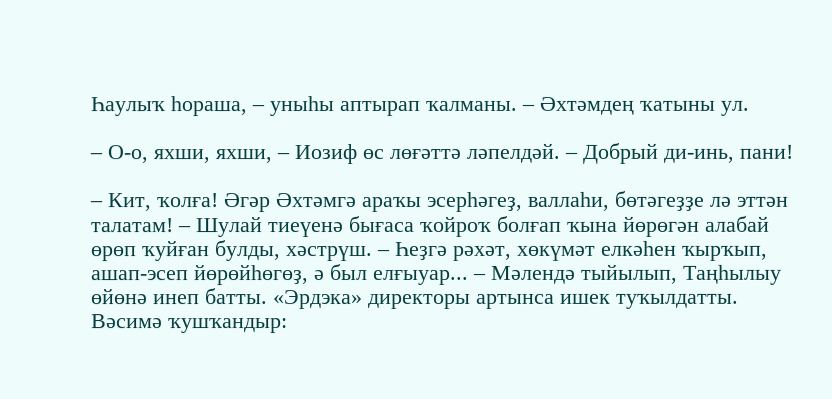Һаулыҡ һораша, – уныһы аптырап ҡалманы. – Әхтәмдең ҡатыны ул.

– О-о, яхши, яхши, – Иозиф өс лөғәттә ләпелдәй. – Добрый ди-инь, пани!

– Кит, ҡолға! Әгәр Әхтәмгә араҡы эсерһәгеҙ, валлаһи, бөтәгеҙҙе лә эттән талатам! – Шулай тиеүенә бығаса ҡойроҡ болғап ҡына йөрөгән алабай өрөп ҡуйған булды, хәстрүш. – Һеҙгә рәхәт, хөкүмәт елкәһен ҡырҡып, ашап-эсеп йөрөйһөгөҙ, ә был елғыуар... – Мәлендә тыйылып, Таңһылыу өйөнә инеп батты. «Эрдэка» директоры артынса ишек туҡылдатты. Вәсимә ҡушҡандыр: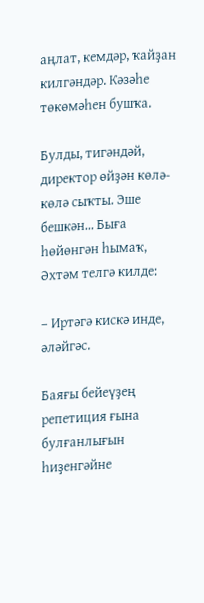аңлат, кемдәр, ҡайҙан килгәндәр. Кәзәһе төкөмәһен бушҡа.

Булды, тигәндәй, директор өйҙән көлә-көлә сыҡты. Эше бешкән... Быға һөйөнгән һымаҡ, Әхтәм телгә килде:

– Иртәгә кискә инде, әләйгәс.

Баяғы бейеүҙең репетиция ғына булғанлығын һиҙенгәйне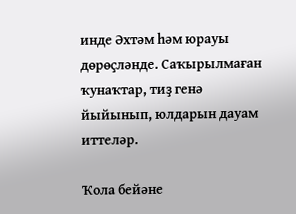инде Әхтәм һәм юрауы дөрөҫләнде. Саҡырылмаған ҡунаҡтар, тиҙ генә йыйынып, юлдарын дауам иттеләр.

Ҡола бейәне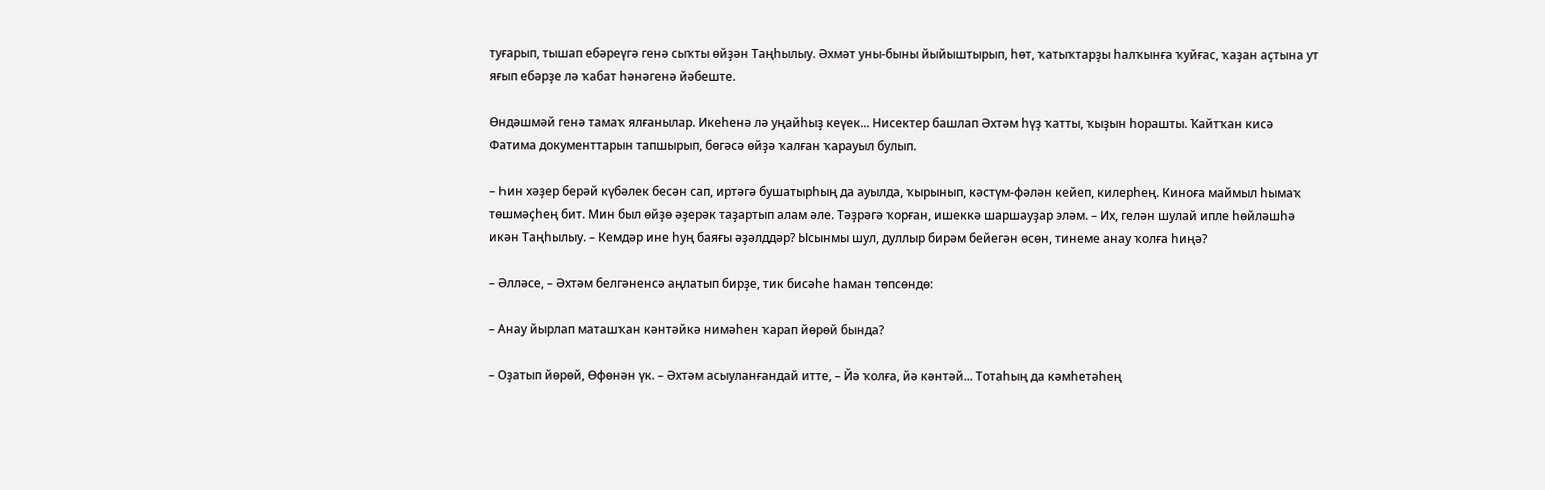туғарып, тышап ебәреүгә генә сыҡты өйҙән Таңһылыу. Әхмәт уны-быны йыйыштырып, һөт, ҡатыҡтарҙы һалҡынға ҡуйғас, ҡаҙан аҫтына ут яғып ебәрҙе лә ҡабат һәнәгенә йәбеште.

Өндәшмәй генә тамаҡ ялғанылар. Икеһенә лә уңайһыҙ кеүек... Нисектер башлап Әхтәм һүҙ ҡатты, ҡыҙын һорашты. Ҡайтҡан кисә Фатима документтарын тапшырып, бөгәсә өйҙә ҡалған ҡарауыл булып.

– Һин хәҙер берәй күбәлек бесән сап, иртәгә бушатырһың да ауылда, ҡырынып, кәстүм-фәлән кейеп, килерһең. Киноға маймыл һымаҡ төшмәҫһең бит. Мин был өйҙө әҙерәк таҙартып алам әле. Тәҙрәгә ҡорған, ишеккә шаршауҙар эләм. – Их, гелән шулай ипле һөйләшһә икән Таңһылыу. – Кемдәр ине һуң баяғы әҙәлддәр? Ысынмы шул, дуллыр бирәм бейегән өсөн, тинеме анау ҡолға һиңә?

– Әлләсе, – Әхтәм белгәненсә аңлатып бирҙе, тик бисәһе һаман төпсөндө:

– Анау йырлап маташҡан кәнтәйкә нимәһен ҡарап йөрөй бында?

– Оҙатып йөрөй, Өфөнән үк. – Әхтәм асыуланғандай итте, – Йә ҡолға, йә кәнтәй... Тотаһың да кәмһетәһең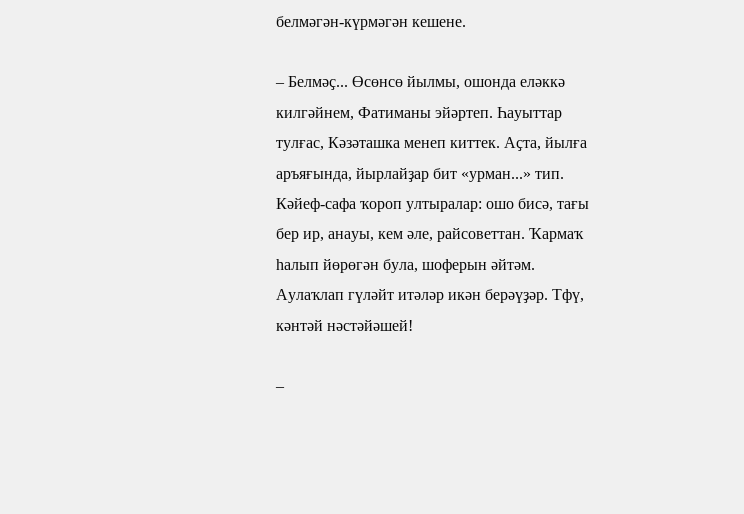белмәгән-күрмәгән кешене.

– Белмәҫ... Өсөнсө йылмы, ошонда еләккә килгәйнем, Фатиманы эйәртеп. Һауыттар тулғас, Кәзәташка менеп киттек. Аҫта, йылға аръяғында, йырлайҙар бит «урман...» тип. Кәйеф-сафа ҡороп ултыралар: ошо бисә, тағы бер ир, анауы, кем әле, райсоветтан. Ҡармаҡ һалып йөрөгән була, шоферын әйтәм. Аулаҡлап гүләйт итәләр икән берәүҙәр. Тфү, кәнтәй нәстәйәшей!

–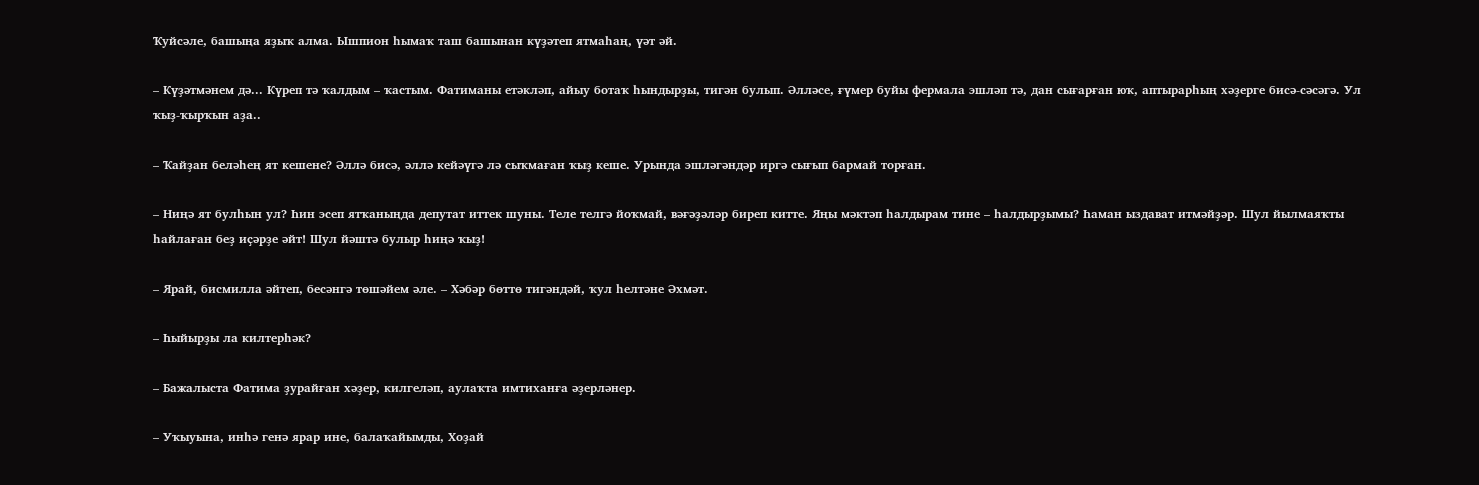Ҡуйсәле, башыңа яҙыҡ алма. Ышпион һымаҡ таш башынан күҙәтеп ятмаһаң, үәт әй.

– Күҙәтмәнем дә... Күреп тә ҡалдым – ҡастым. Фатиманы етәкләп, айыу ботаҡ һындырҙы, тигән булып. Әлләсе, ғүмер буйы фермала эшләп тә, дан сығарған юҡ, аптырарһың хәҙерге бисә-сәсәгә. Ул ҡыҙ-ҡырҡын аҙа..

– Ҡайҙан беләһең ят кешене? Әллә бисә, әллә кейәүгә лә сыҡмаған ҡыҙ кеше. Урында эшләгәндәр иргә сығып бармай торған.

– Ниңә ят булһын ул? Һин эсеп ятҡаныңда депутат иттек шуны. Теле телгә йоҡмай, вәғәҙәләр биреп китте. Яңы мәктәп һалдырам тине – һалдырҙымы? Һаман ыздават итмәйҙәр. Шул йылмаяҡты һайлаған беҙ иҫәрҙе әйт! Шул йәштә булыр һиңә ҡыҙ!

– Ярай, бисмилла әйтеп, бесәнгә төшәйем әле. – Хәбәр бөттө тигәндәй, ҡул һелтәне Әхмәт.

– Һыйырҙы ла килтерһәк?

– Бажалыста Фатима ҙурайған хәҙер, килгеләп, аулаҡта имтиханға әҙерләнер.

– Уҡыуына, инһә генә ярар ине, балаҡайымды, Хоҙай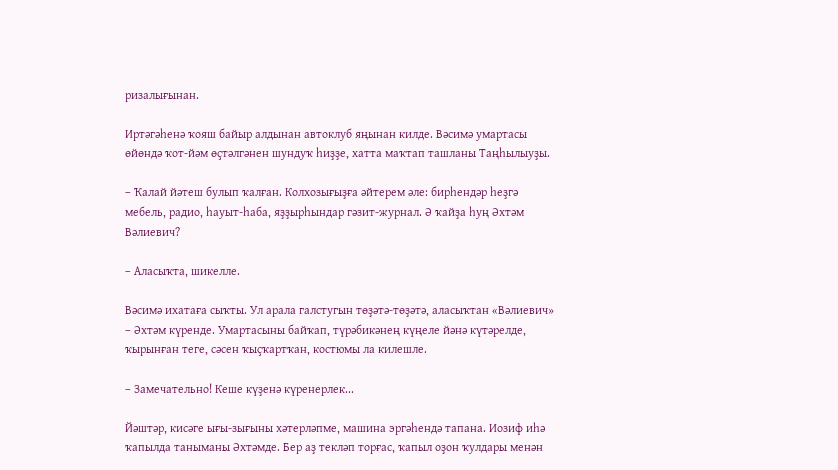ризалығынан.

Иртәгәһенә ҡояш байыр алдынан автоклуб яңынан килде. Вәсимә умартасы өйөндә ҡот-йәм өҫтәлгәнен шундуҡ һиҙҙе, хатта маҡтап ташланы Таңһылыуҙы.

– Ҡалай йәтеш булып ҡалған. Колхозығыҙға әйтерем әле: бирһендәр һеҙгә мебель, радио, һауыт-һаба, яҙҙырһындар гәзит-журнал. Ә ҡайҙа һуң Әхтәм Вәлиевич?

– Аласыҡта, шикелле.

Вәсимә ихатаға сыҡты. Ул арала галстугын төҙәтә-төҙәтә, аласыҡтан «Вәлиевич» – Әхтәм күренде. Умартасыны байҡап, түрәбикәнең күңеле йәнә күтәрелде, ҡырынған теге, сәсен ҡыҫҡартҡан, костюмы ла килешле.

– Замечательно! Кеше күҙенә күренерлек...

Йәштәр, кисәге ығы-зығыны хәтерләпме, машина эргәһендә тапана. Иозиф иһә ҡапылда таныманы Әхтәмде. Бер аҙ текләп торғас, ҡапыл оҙон ҡулдары менән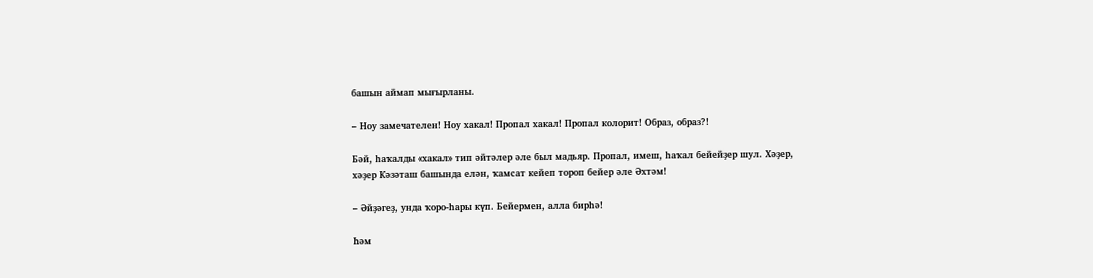башын аймап мығырланы.

– Ноу замечателен! Ноу хакал! Пропал хакал! Пропал колорит! Образ, образ?!

Бәй, һаҡалды «хакал» тип әйтәлер әле был мадьяр. Пропал, имеш, һаҡал бейейҙер шул. Хәҙер, хәҙер Кәзәташ башында елән, ҡамсат кейеп тороп бейер әле Әхтәм!

– Әйҙәгеҙ, унда ҡоро-һары күп. Бейермен, алла бирһә!

Һәм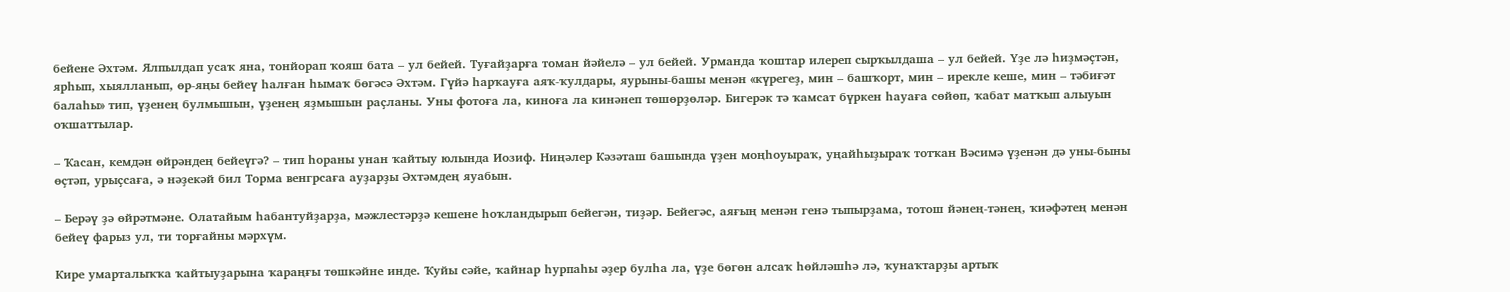бейене Әхтәм. Ялпылдап усаҡ яна, тонйорап ҡояш бата – ул бейей. Туғайҙарға томан йәйелә – ул бейей. Урманда ҡоштар илереп сырҡылдаша – ул бейей. Үҙе лә һиҙмәҫтән, ярһып, хыялланып, өр-яңы бейеү һалған һымаҡ бөгәсә Әхтәм. Гүйә һарҡауға аяҡ-ҡулдары, яурыны-башы менән «күрегеҙ, мин – башҡорт, мин – ирекле кеше, мин – тәбиғәт балаһы» тип, үҙенең булмышын, үҙенең яҙмышын раҫланы. Уны фотоға ла, киноға ла кинәнеп төшөрҙөләр. Бигерәк тә ҡамсат бүркен һауаға сөйөп, ҡабат матҡып алыуын оҡшаттылар.

– Ҡасан, кемдән өйрәндең бейеүгә? – тип һораны унан ҡайтыу юлында Иозиф. Ниңәлер Кәзәташ башында үҙен моңһоуыраҡ, уңайһыҙыраҡ тотҡан Вәсимә үҙенән дә уны-быны өҫтәп, урыҫсаға, ә нәҙекәй бил Торма венгрсаға ауҙарҙы Әхтәмдең яуабын.

– Берәү ҙә өйрәтмәне. Олатайым һабантуйҙарҙа, мәжлестәрҙә кешене һоҡландырып бейегән, тиҙәр. Бейегәс, аяғың менән генә тыпырҙама, тотош йәнең-тәнең, ҡиәфәтең менән бейеү фарыз ул, ти торғайны мәрхүм.

Кире умарталыҡҡа ҡайтыуҙарына ҡараңғы төшкәйне инде. Ҡуйы сәйе, ҡайнар һурпаһы әҙер булһа ла, үҙе бөгөн алсаҡ һөйләшһә лә, ҡунаҡтарҙы артыҡ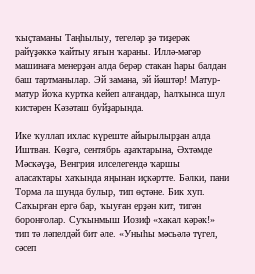ҡыҫтаманы Таңһылыу, тегеләр ҙә тиҙерәк райүҙәккә ҡайтыу яғын ҡараны. Иллә-мәгәр машинаға менерҙән алда берәр стакан һары балдан баш тартманылар. Эй замана, эй йәштәр! Матур-матур йоҡа куртка кейеп алғандар, һалҡынса шул кистәрен Кәзәташ буйҙарында.

Ике ҡуллап ихлас күреште айырылырҙан алда Иштван. Көҙгә, сентябрь аҙаҡтарына, Әхтәмде Мәскәүҙә, Венгрия илселегендә ҡаршы аласаҡтары хаҡында яңынан иҫкәртте. Бәлки, пани Торма ла шунда булыр, тип өҫтәне. Бик хуп. Саҡырған ергә бар, ҡыуған ерҙән кит, тигән боронғолар. Суҡынмыш Иозиф «хакал кәрәк!» тип тә ләпелдәй бит әле. «Уныһы мәсьәлә түгел, сәсеп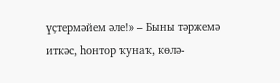үҫтермәйем әле!» – Быны тәржемә иткәс, һонтор ҡунаҡ, көлә-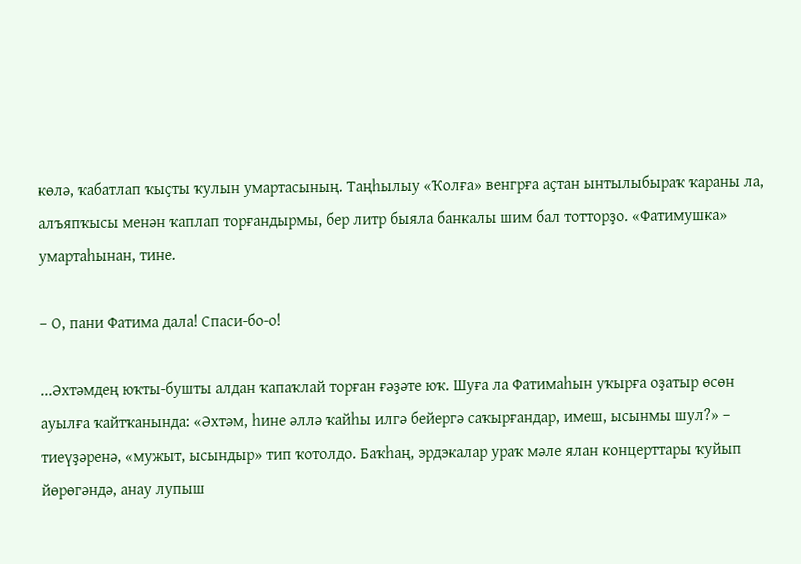көлә, ҡабатлап ҡыҫты ҡулын умартасының. Таңһылыу «Ҡолға» венгрға аҫтан ынтылыбыраҡ ҡараны ла, алъяпҡысы менән ҡаплап торғандырмы, бер литр быяла банкалы шим бал тотторҙо. «Фатимушка» умартаһынан, тине.

– О, пани Фатима дала! Спаси-бо-о!

...Әхтәмдең юҡты-бушты алдан ҡапаҡлай торған ғәҙәте юҡ. Шуға ла Фатимаһын уҡырға оҙатыр өсөн ауылға ҡайтҡанында: «Әхтәм, һине әллә ҡайһы илгә бейергә саҡырғандар, имеш, ысынмы шул?» – тиеүҙәренә, «мужыт, ысындыр» тип ҡотолдо. Баҡһаң, эрдэкалар ураҡ мәле ялан концерттары ҡуйып йөрөгәндә, анау лупыш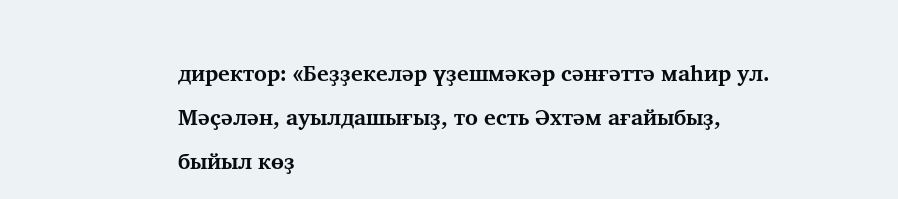директор: «Беҙҙекеләр үҙешмәкәр сәнғәттә маһир ул. Мәҫәлән, ауылдашығыҙ, то есть Әхтәм ағайыбыҙ, быйыл көҙ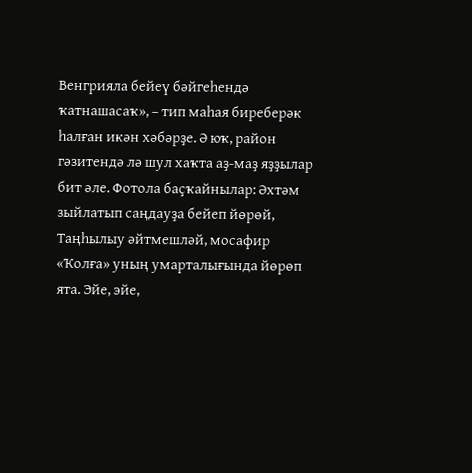Венгрияла бейеү бәйгеһендә ҡатнашасаҡ», – тип маһая биреберәк һалған икән хәбәрҙе. Ә юҡ, район гәзитендә лә шул хаҡта аҙ-маҙ яҙҙылар бит әле. Фотола баҫҡайнылар: Әхтәм зыйлатып саңдауҙа бейеп йөрөй, Таңһылыу әйтмешләй, мосафир «Ҡолға» уның умарталығында йөрөп ята. Эйе, эйе,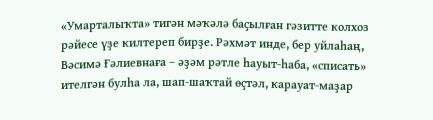«Умарталыҡта» тигән мәҡәлә баҫылған гәзитте колхоз рәйесе үҙе килтереп бирҙе. Рәхмәт инде, бер уйлаһаң, Вәсимә Ғәлиевнаға – әҙәм рәтле һауыт-һаба, «списать» ителгән булһа ла, шап-шаҡтай өҫтәл, карауат-маҙар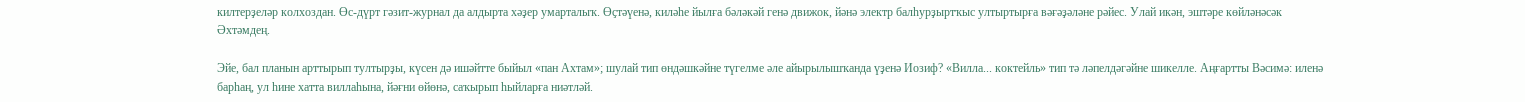килтерҙеләр колхоздан. Өс-дүрт гәзит-журнал да алдырта хәҙер умарталыҡ. Өҫтәүенә, киләһе йылға бәләкәй генә движок, йәнә электр балһурҙыртҡыс ултыртырға вәғәҙәләне рәйес. Улай икән, эштәре көйләнәсәк Әхтәмдең.

Эйе, бал планын арттырып тултырҙы, күсен дә ишәйтте быйыл «пан Ахтам»; шулай тип өндәшкәйне түгелме әле айырылышҡанда үҙенә Иозиф? «Вилла... коктейль» тип тә ләпелдәгәйне шикелле. Аңғартты Вәсимә: иленә барһаң, ул һине хатта виллаһына, йәғни өйөнә, саҡырып һыйларға ниәтләй.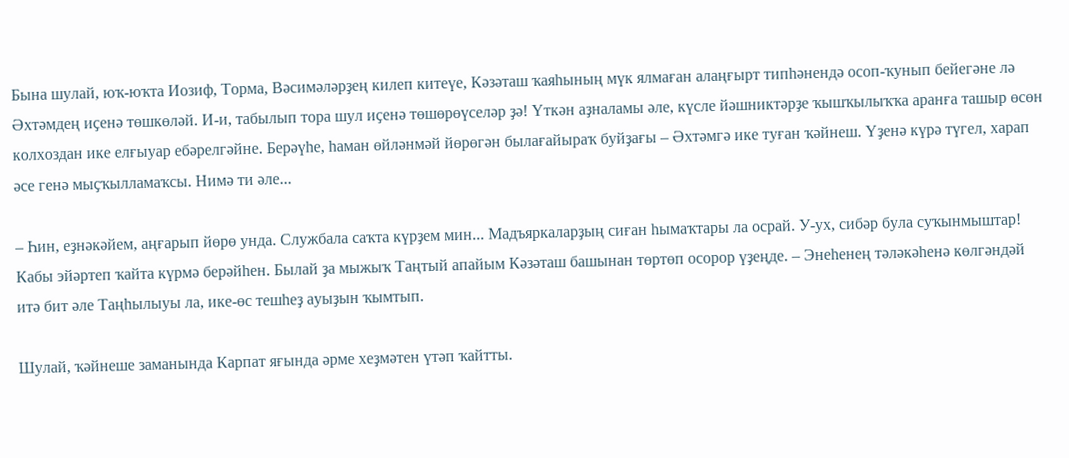Бына шулай, юҡ-юҡта Иозиф, Торма, Вәсимәләрҙең килеп китеүе, Кәзәташ ҡаяһының мүк ялмаған алаңғырт типһәнендә осоп-ҡунып бейегәне лә Әхтәмдең иҫенә төшкөләй. И-и, табылып тора шул иҫенә төшөрөүселәр ҙә! Үткән аҙналамы әле, күсле йәшниктәрҙе ҡышҡылыҡҡа аранға ташыр өсөн колхоздан ике елғыуар ебәрелгәйне. Берәүһе, һаман өйләнмәй йөрөгән былағайыраҡ буйҙағы – Әхтәмгә ике туған ҡәйнеш. Үҙенә күрә түгел, харап әсе генә мыҫҡылламаҡсы. Нимә ти әле...

– Һин, еҙнәкәйем, аңғарып йөрө унда. Службала саҡта күрҙем мин... Мадъяркаларҙың сиған һымаҡтары ла осрай. У-ух, сибәр була суҡынмыштар! Кабы эйәртеп ҡайта күрмә берәйһен. Былай ҙа мыжыҡ Таңтый апайым Кәзәташ башынан төртөп осорор үҙеңде. – Энеһенең тәләкәһенә көлгәндәй итә бит әле Таңһылыуы ла, ике-өс тешһеҙ ауыҙын ҡымтып.

Шулай, ҡәйнеше заманында Карпат яғында әрме хеҙмәтен үтәп ҡайтты.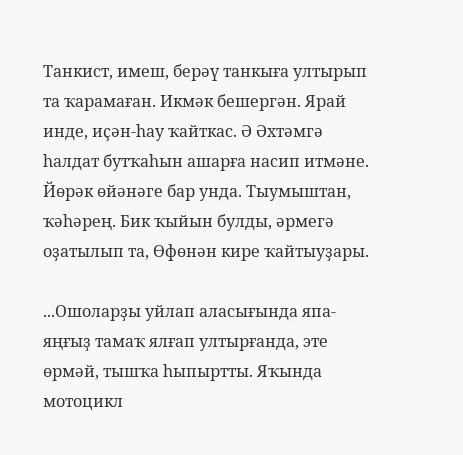Танкист, имеш, берәү танкыға ултырып та ҡарамаған. Икмәк бешергән. Ярай инде, иҫән-һау ҡайткас. Ә Әхтәмгә һалдат бутҡаһын ашарға насип итмәне. Йөрәк өйәнәге бар унда. Тыумыштан, ҡәһәрең. Бик ҡыйын булды, әрмегә оҙатылып та, Өфөнән кире ҡайтыуҙары.

...Ошоларҙы уйлап аласығында япа-яңғыҙ тамаҡ ялғап ултырғанда, эте өрмәй, тышҡа һыпыртты. Яҡында мотоцикл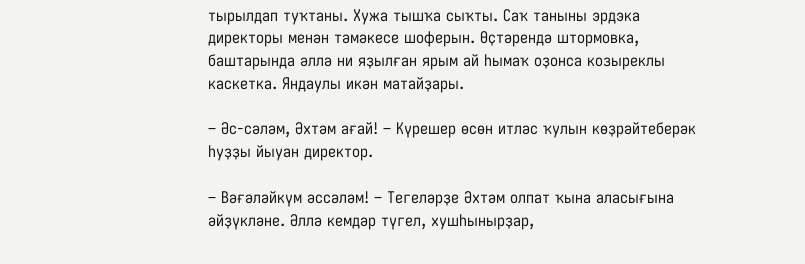тырылдап туҡтаны. Хужа тышҡа сыҡты. Саҡ таныны эрдэка директоры менән тәмәкесе шоферын. Өҫтәрендә штормовка, баштарында әллә ни яҙылған ярым ай һымаҡ оҙонса козыреклы каскетка. Яндаулы икән матайҙары.

– Әс-сәләм, Әхтәм ағай! – Күрешер өсөн итләс ҡулын көҙрәйтеберәк һуҙҙы йыуан директор.

– Вәғәләйкүм әссәләм! – Тегеләрҙе Әхтәм олпат ҡына аласығына әйҙүкләне. Әллә кемдәр түгел, хушһынырҙар,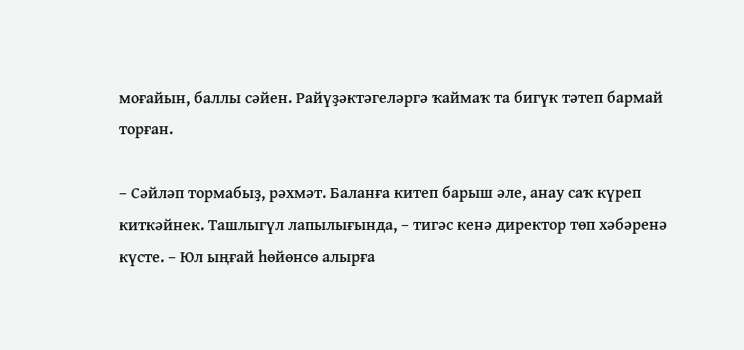моғайын, баллы сәйен. Райүҙәктәгеләргә ҡаймаҡ та бигүк тәтеп бармай торған.

– Сәйләп тормабыҙ, рәхмәт. Баланға китеп барыш әле, анау саҡ күреп киткәйнек. Ташлыгүл лапылығында, – тигәс кенә директор төп хәбәренә күсте. – Юл ыңғай һөйөнсө алырға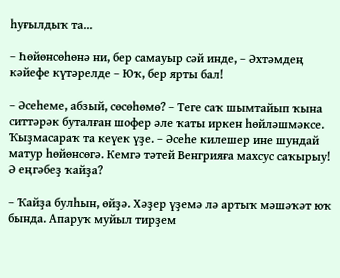һуғылдыҡ та...

– Һөйөнсөһөнә ни, бер самауыр сәй инде, – Әхтәмдең кәйефе күтәрелде – Юҡ, бер ярты бал!

– Әсеһеме, абзый, сөсөһөмө? – Теге саҡ шымтайып ҡына ситтәрәк буталған шофер әле ҡаты иркен һөйләшмәксе. Ҡыҙмасараҡ та кеүек үҙе. – Әсеһе килешер ине шундай матур һөйөнсөгә. Кемгә тәтей Венгрияға махсус саҡырыу! Ә еңгәбеҙ ҡайҙа?

– Ҡайҙа булһын, өйҙә. Хәҙер үҙемә лә артыҡ мәшәҡәт юҡ бында. Апаруҡ муйыл тирҙем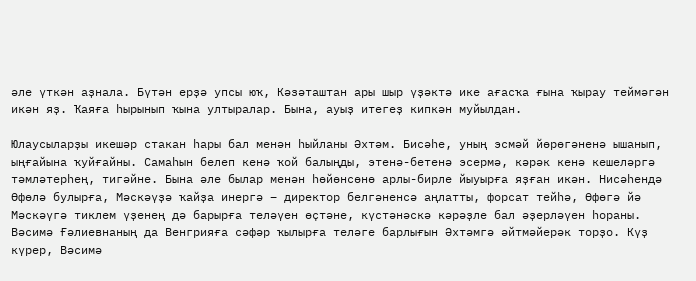әле үткән аҙнала. Бүтән ерҙә упсы юҡ, Кәзәташтан ары шыр үҙәктә ике ағасҡа ғына ҡырау теймәгән икән яҙ. Ҡаяға һырынып ҡына ултыралар. Бына, ауыҙ итегеҙ кипкән муйылдан.

Юлаусыларҙы икешәр стакан һары бал менән һыйланы Әхтәм. Бисәһе, уның эсмәй йөрөгәненә ышанып, ыңғайына ҡуйғайны. Самаһын белеп кенә ҡой балыңды, этенә-бетенә эсермә, кәрәк кенә кешеләргә тәмләтерһең, тигәйне. Бына әле былар менән һөйөнсөнө арлы-бирле йыуырға яҙған икән. Нисәһендә Өфөлә булырға, Мәскәүҙә ҡайҙа инергә – директор белгәненсә аңлатты, форсат тейһә, Өфөгә йә Мәскәүгә тиклем үҙенең дә барырға теләүен өҫтәне, күстәнәскә кәрәҙле бал әҙерләүен һораны. Вәсимә Ғәлиевнаның да Венгрияға сәфәр ҡылырға теләге барлығын Әхтәмгә әйтмәйерәк торҙо. Күҙ күрер, Вәсимә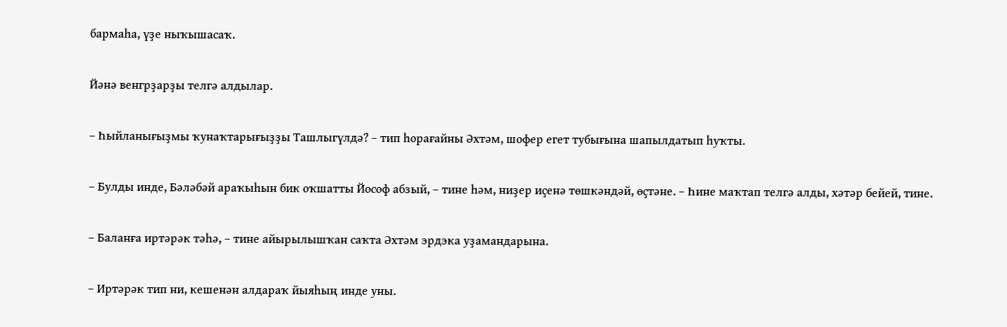бармаһа, үҙе ныҡышасаҡ.

Йәнә венгрҙарҙы телгә алдылар.

– Һыйланығыҙмы ҡунаҡтарығыҙҙы Ташлыгүлдә? – тип һорағайны Әхтәм, шофер егет тубығына шапылдатып һуҡты.

– Булды инде, Бәләбәй араҡыһын бик оҡшатты Йософ абзый, – тине һәм, ниҙер иҫенә төшкәндәй, өҫтәне. – Һине маҡтап телгә алды, хәтәр бейей, тине.

– Баланға иртәрәк тәһә, – тине айырылышҡан саҡта Әхтәм эрдэка уҙамандарына.

– Иртәрәк тип ни, кешенән алдараҡ йыяһың инде уны.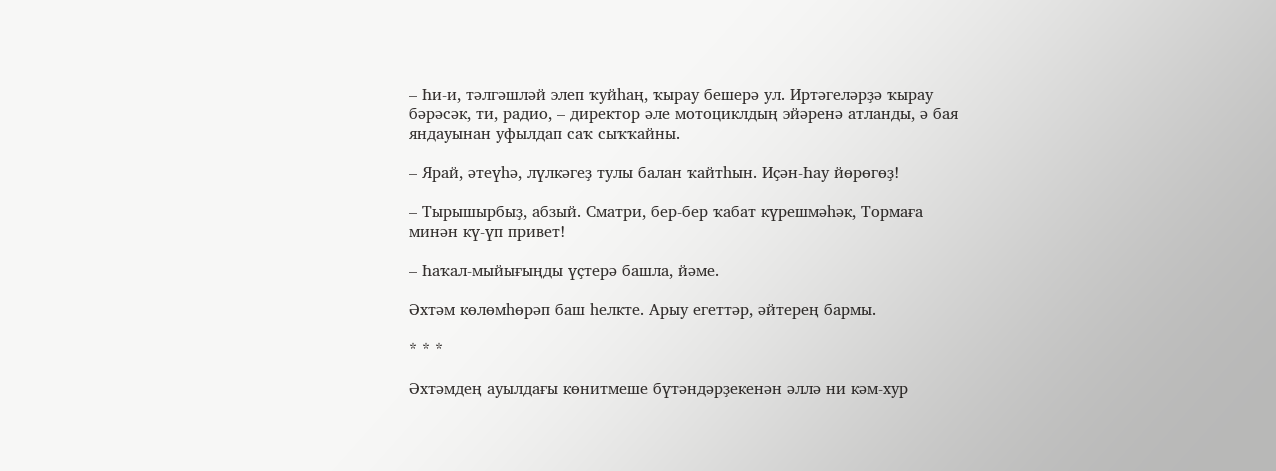– Һи-и, тәлгәшләй элеп ҡуйһаң, ҡырау бешерә ул. Иртәгеләрҙә ҡырау бәрәсәк, ти, радио, – директор әле мотоциклдың эйәренә атланды, ә бая яндауынан уфылдап саҡ сыҡҡайны.

– Ярай, әтеүһә, лүлкәгеҙ тулы балан ҡайтһын. Иҫән-Һау йөрөгөҙ!

– Тырышырбыҙ, абзый. Сматри, бер-бер ҡабат күрешмәһәк, Тормаға минән кү-үп привет!

– Һаҡал-мыйығыңды үҫтерә башла, йәме.

Әхтәм көлөмһөрәп баш һелкте. Арыу егеттәр, әйтерең бармы.

* * *

Әхтәмдең ауылдағы көнитмеше бүтәндәрҙекенән әллә ни кәм-хур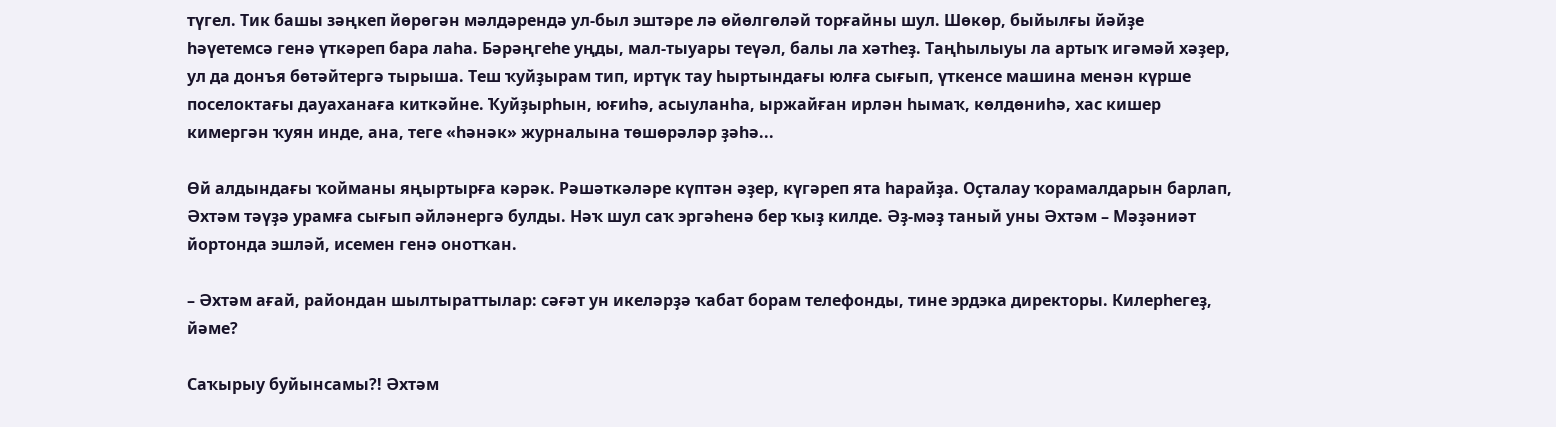түгел. Тик башы зәңкеп йөрөгән мәлдәрендә ул-был эштәре лә өйөлгөләй торғайны шул. Шөкөр, быйылғы йәйҙе һәүетемсә генә үткәреп бара лаһа. Бәрәңгеһе уңды, мал-тыуары теүәл, балы ла хәтһеҙ. Таңһылыуы ла артыҡ игәмәй хәҙер, ул да донъя бөтәйтергә тырыша. Теш ҡуйҙырам тип, иртүк тау һыртындағы юлға сығып, үткенсе машина менән күрше поселоктағы дауаханаға киткәйне. Ҡуйҙырһын, юғиһә, асыуланһа, ыржайған ирлән һымаҡ, көлдөниһә, хас кишер кимергән ҡуян инде, ана, теге «һәнәк» журналына төшөрәләр ҙәһә...

Өй алдындағы ҡойманы яңыртырға кәрәк. Рәшәткәләре күптән әҙер, күгәреп ята һарайҙа. Оҫталау ҡорамалдарын барлап, Әхтәм тәүҙә урамға сығып әйләнергә булды. Нәҡ шул саҡ эргәһенә бер ҡыҙ килде. Әҙ-мәҙ таный уны Әхтәм – Мәҙәниәт йортонда эшләй, исемен генә онотҡан.

– Әхтәм ағай, райондан шылтыраттылар: сәғәт ун икеләрҙә ҡабат борам телефонды, тине эрдэка директоры. Килерһегеҙ, йәме?

Саҡырыу буйынсамы?! Әхтәм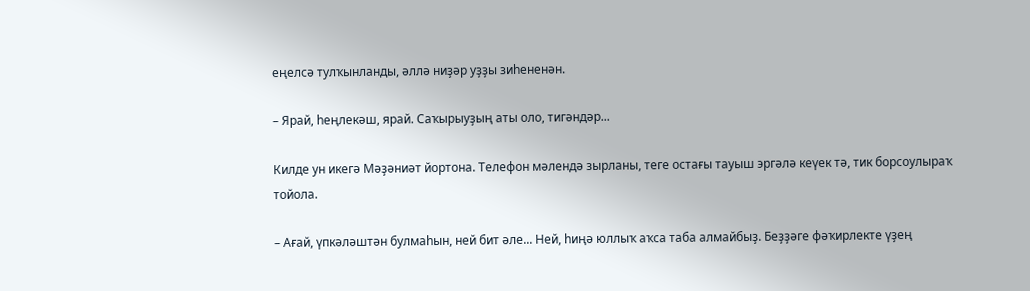еңелсә тулҡынланды, әллә ниҙәр уҙҙы зиһененән.

– Ярай, һеңлекәш, ярай. Саҡырыуҙың аты оло, тигәндәр...

Килде ун икегә Мәҙәниәт йортона. Телефон мәлендә зырланы, теге остағы тауыш эргәлә кеүек тә, тик борсоулыраҡ тойола.

– Ағай, үпкәләштән булмаһын, ней бит әле... Ней, һиңә юллыҡ аҡса таба алмайбыҙ. Беҙҙәге фәҡирлекте үҙең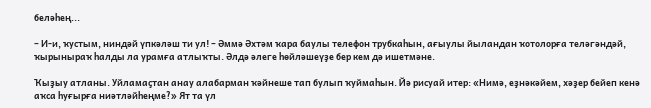беләһең...

– И-и, ҡустым, ниндәй үпкәләш ти ул! – Әммә Әхтәм ҡара баулы телефон трубкаһын, ағыулы йыландан ҡотолорға теләгәндәй, ҡырыныраҡ һалды ла урамға атлыҡты. Әлдә әлеге һөйләшеүҙе бер кем дә ишетмәне.

Ҡыҙыу атланы. Уйламаҫтан анау алабарман ҡәйнеше тап булып ҡуймаһын. Йә рисуай итер: «Нимә, еҙнәкәйем, хәҙер бейеп кенә аҡса һуғырға ниәтләйһеңме?» Ят та үл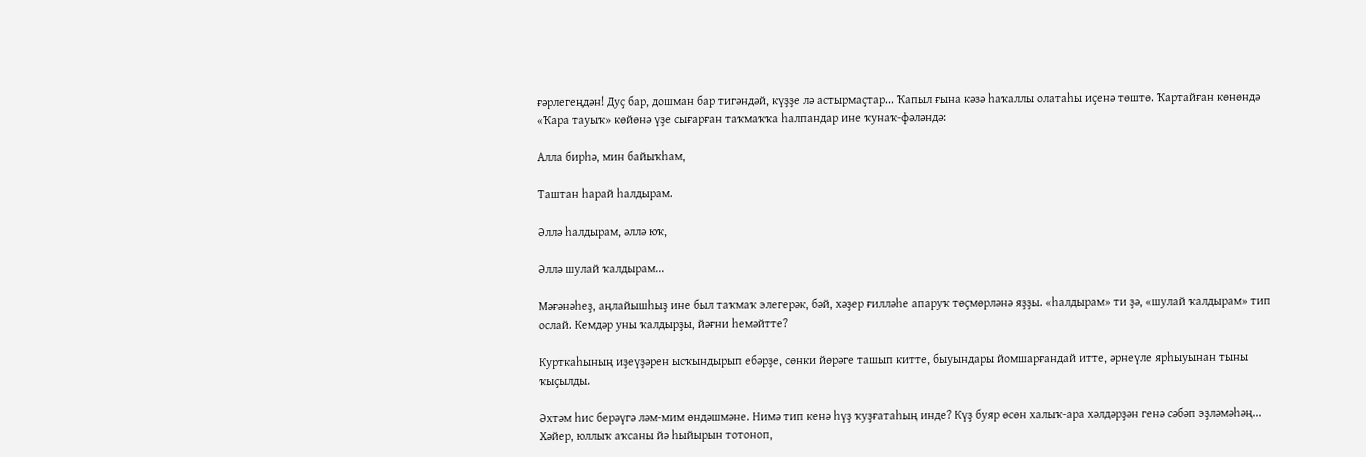ғәрлегеңдән! Дуҫ бар, дошман бар тигәндәй, күҙҙе лә астырмаҫтар... Ҡапыл ғына кәзә һаҡаллы олатаһы иҫенә төштө. Ҡартайған көнөндә «Ҡара тауыҡ» көйөнә үҙе сығарған таҡмаҡҡа һалпандар ине ҡунаҡ-фәләндә:

Алла бирһә, мин байыҡһам,

Таштан һарай һалдырам.

Әллә һалдырам, әллә юҡ,

Әллә шулай ҡалдырам...

Мәғәнәһеҙ, аңлайышһыҙ ине был таҡмаҡ элегерәк, бәй, хәҙер ғилләһе апаруҡ төҫмөрләнә яҙҙы. «һалдырам» ти ҙә, «шулай ҡалдырам» тип ослай. Кемдәр уны ҡалдырҙы, йәғни һемәйтте?

Курткаһының иҙеүҙәрен ысҡындырып ебәрҙе, сөнки йөрәге ташып китте, быуындары йомшарғандай итте, әрнеүле ярһыуынан тыны ҡыҫылды.

Әхтәм һис берәүгә ләм-мим өндәшмәне. Нимә тип кенә һүҙ ҡуҙғатаһың инде? Күҙ буяр өсөн халыҡ-ара хәлдәрҙән генә сәбәп эҙләмәһәң... Хәйер, юллыҡ аҡсаны йә һыйырын тотоноп,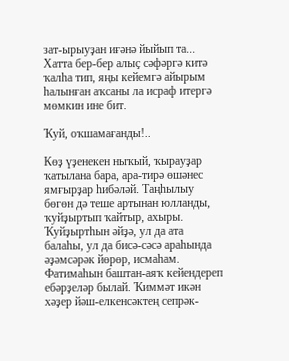зат-ырыуҙан иғәнә йыйып та... Хатта бер-бер алыҫ сәфәргә китә ҡалһа тип, яңы кейемгә айырым һалынған аҡсаны ла исраф итергә мөмкин ине бит.

Ҡуй, оҡшамағанды!..

Көҙ үҙенекен ныҡый, ҡырауҙар ҡатылана бара, ара-тирә өшәнес ямғырҙар һибәләй. Таңһылыу бөгөн дә теше артынан юлланды, ҡуйҙыртып ҡайтыр, ахыры. Ҡуйҙыртһын әйҙә, ул да ата балаһы, ул да бисә-сәсә араһында әҙәмсәрәк йөрөр, исмаһам. Фатимаһын баштан-аяҡ кейендереп ебәрҙеләр былай. Ҡиммәт икән хәҙер йәш-елкенсәктең сепрәк-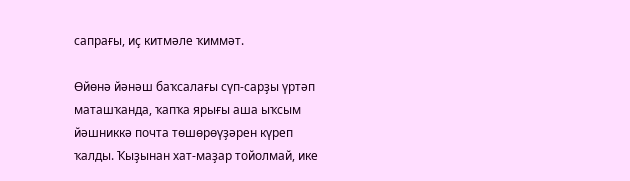сапрағы, иҫ китмәле ҡиммәт.

Өйөнә йәнәш баҡсалағы сүп-сарҙы үртәп маташҡанда, ҡапҡа ярығы аша ыҡсым йәшниккә почта төшөрөүҙәрен күреп ҡалды. Ҡыҙынан хат-маҙар тойолмай, ике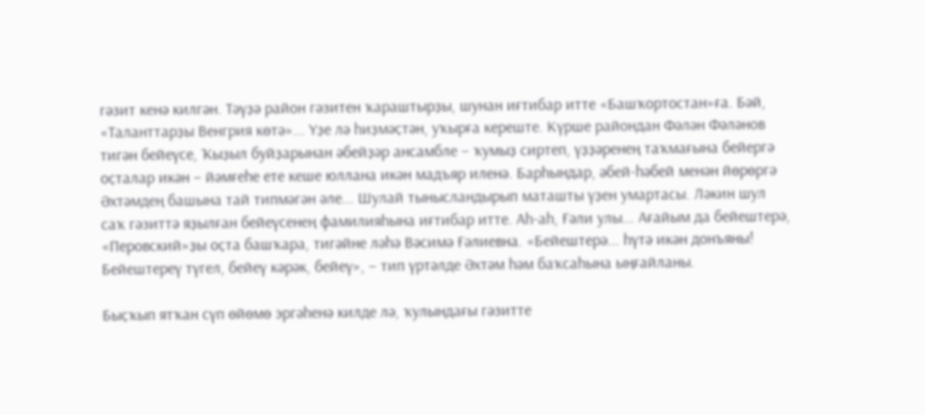гәзит кенә килгән. Тәүҙә район гәзитен ҡараштырҙы, шунан иғтибар итте «Башҡортостан»ға. Бәй, «Таланттарҙы Венгрия көтә»... Үҙе лә һиҙмәҫтән, уҡырға кереште. Күрше райондан Фәлән Фәләнов тигән бейеүсе, Ҡыҙыл буйҙарынан әбейҙәр ансамбле – ҡумыҙ сиртеп, үҙҙәренең таҡмағына бейергә оҫталар икән – йәмғеһе ете кеше юллана икән мадъяр иленә. Барһындар, әбей-һәбей менән йөрөргә Әхтәмдең башына тай типмәгән әле... Шулай тынысландырып маташты үҙен умартасы. Ләкин шул саҡ гәзиттә яҙылған бейеүсенең фамилияһына иғтибар итте. Аһ-аһ, Ғәли улы... Ағайым да бейештерә, «Перовский»ҙы оҫта башҡара, тигәйне ләһә Вәсимә Ғәлиевна. «Бейештерә... һүтә икән донъяны! Бейештереү түгел, бейеү кәрәк, бейеү», – тип үртәлде Әхтәм һәм баҡсаһына ыңғайланы.

Быҫҡып ятҡан сүп өйөмө эргәһенә килде лә, ҡулындағы гәзитте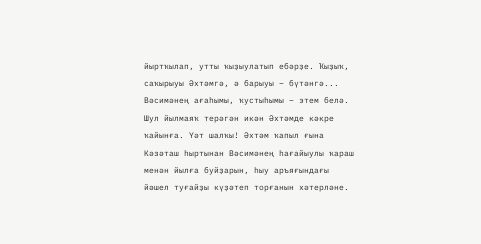йыртҡылап, утты ҡыҙыулатып ебәрҙе. Ҡыҙыҡ, саҡырыуы Әхтәмгә, ә барыуы – бүтәнгә... Вәсимәнең ағаһымы, ҡустыһымы – этем белә. Шул йылмаяҡ терәгән икән Әхтәмде кәкре ҡайынға. Үәт шалҡы! Әхтәм ҡапыл ғына Кәзәташ һыртынан Вәсимәнең һағайыулы ҡараш менән йылға буйҙарын, һыу аръяғындағы йәшел туғайҙы күҙәтеп торғанын хәтерләне.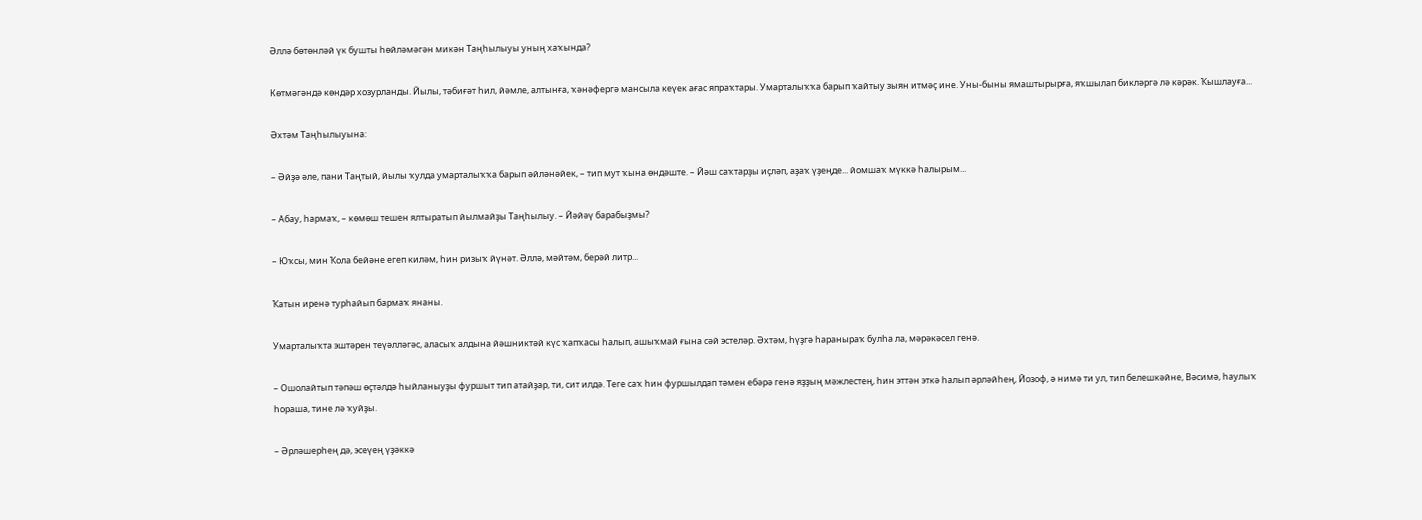Әллә бөтөнләй үк бушты һөйләмәгән микән Таңһылыуы уның хаҡында?

Көтмәгәндә көндәр хозурланды. Йылы, тәбиғәт һил, йәмле, алтынға, ҡәнәфергә мансыла кеүек ағас япраҡтары. Умарталыҡҡа барып ҡайтыу зыян итмәҫ ине. Уны-быны ямаштырырға, яҡшылап бикләргә лә кәрәк. Ҡышлауға...

Әхтәм Таңһылыуына:

– Әйҙә әле, пани Таңтый, йылы ҡулда умарталыҡҡа барып әйләнәйек, – тип мут ҡына өндәште. – Йәш саҡтарҙы иҫләп, аҙаҡ үҙеңде... йомшаҡ мүккә һалырым...

– Абау, һармаҡ, – көмөш тешен ялтыратып йылмайҙы Таңһылыу. – Йәйәү барабыҙмы?

– Юҡсы, мин Ҡола бейәне егеп киләм, һин ризыҡ йүнәт. Әллә, мәйтәм, берәй литр...

Ҡатын иренә турһайып бармаҡ янаны.

Умарталыҡта эштәрен теүәлләгәс, аласыҡ алдына йәшниктәй күс ҡапҡасы һалып, ашыҡмай ғына сәй эстеләр. Әхтәм, һүҙгә һараныраҡ булһа ла, мәрәкәсел генә.

– Ошолайтып тәпәш өҫтәлдә һыйланыуҙы фуршыт тип атайҙар, ти, сит илдә. Теге саҡ һин фуршылдап тәмен ебәрә генә яҙҙың мәжлестең, һин эттән эткә һалып әрләйһең, Йозоф, ә нимә ти ул, тип белешкәйне, Вәсимә, һаулыҡ һораша, тине лә ҡуйҙы.

– Әрләшерһең дә, эсеүең үҙәккә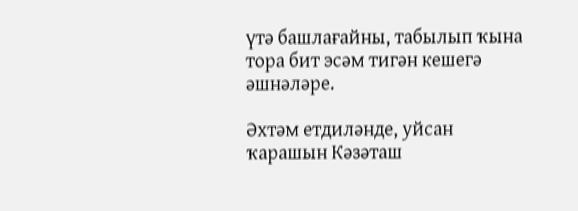үтә башлағайны, табылып ҡына тора бит эсәм тигән кешегә әшнәләре.

Әхтәм етдиләнде, уйсан ҡарашын Кәзәташ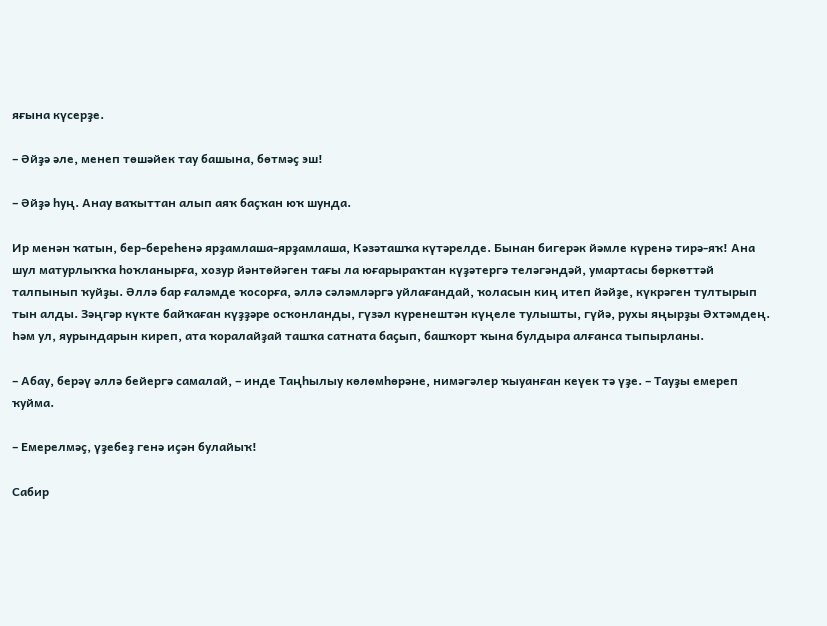яғына күсерҙе.

– Әйҙә әле, менеп төшәйек тау башына, бөтмәҫ эш!

– Әйҙә һуң. Анау ваҡыттан алып аяҡ баҫҡан юҡ шунда.

Ир менән ҡатын, бер-береһенә ярҙамлаша-ярҙамлаша, Кәзәташҡа күтәрелде. Бынан бигерәк йәмле күренә тирә-яҡ! Ана шул матурлыҡҡа һоҡланырға, хозур йәнтөйәген тағы ла юғарыраҡтан күҙәтергә теләгәндәй, умартасы бөркөттәй талпынып ҡуйҙы. Әллә бар ғаләмде ҡосорға, әллә сәләмләргә уйлағандай, ҡоласын киң итеп йәйҙе, күкрәген тултырып тын алды. Зәңгәр күкте байҡаған күҙҙәре осҡонланды, гүзәл күренештән күңеле тулышты, гүйә, рухы яңырҙы Әхтәмдең. Һәм ул, яурындарын киреп, ата ҡоралайҙай ташҡа сатната баҫып, башҡорт ҡына булдыра алғанса тыпырланы.

– Абау, берәү әллә бейергә самалай, – инде Таңһылыу көлөмһөрәне, нимәгәлер ҡыуанған кеүек тә үҙе. – Тауҙы емереп ҡуйма.

– Емерелмәҫ, үҙебеҙ генә иҫән булайыҡ!

Сабир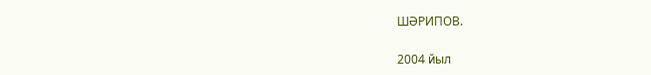ШӘРИПОВ.

2004 йыл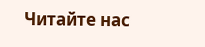Читайте нас